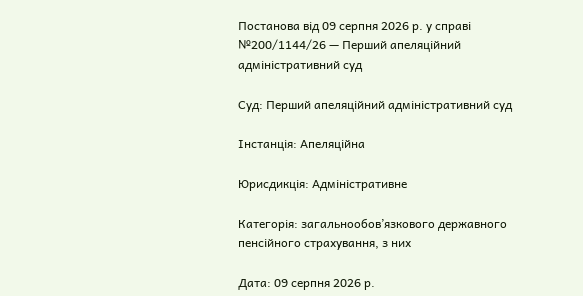Постанова від 09 серпня 2026 р. у справі №200/1144/26 — Перший апеляційний адміністративний суд

Суд: Перший апеляційний адміністративний суд

Інстанція: Апеляційна

Юрисдикція: Адміністративне

Категорія: загальнообов’язкового державного пенсійного страхування, з них

Дата: 09 серпня 2026 р.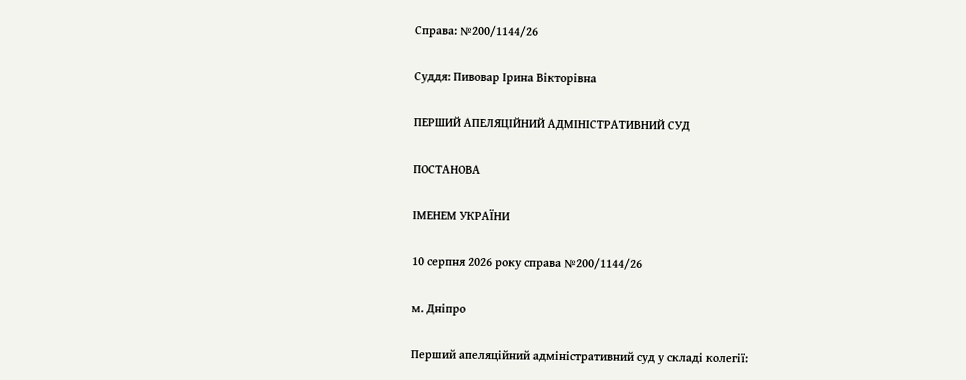Справа: №200/1144/26

Суддя: Пивовар Ірина Вікторівна

ПЕРШИЙ АПЕЛЯЦІЙНИЙ АДМІНІСТРАТИВНИЙ СУД

ПОСТАНОВА

ІМЕНЕМ УКРАЇНИ

10 серпня 2026 року справа №200/1144/26

м. Дніпро

Перший апеляційний адміністративний суд у складі колегії: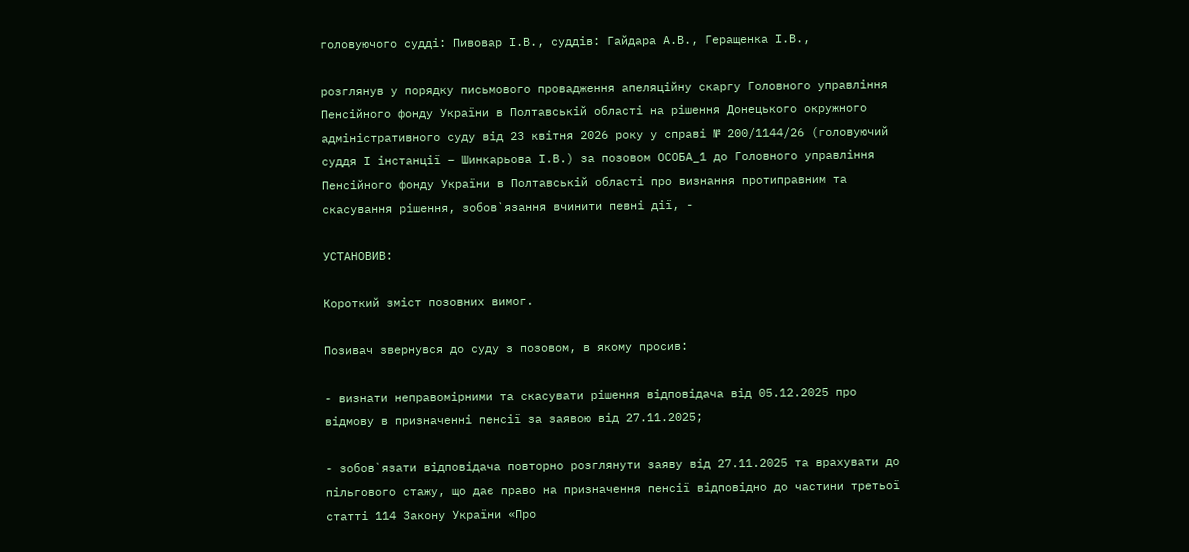головуючого судді: Пивовар І.В., суддів: Гайдара А.В., Геращенка І.В.,

розглянув у порядку письмового провадження апеляційну скаргу Головного управління Пенсійного фонду України в Полтавській області на рішення Донецького окружного адміністративного суду від 23 квітня 2026 року у справі № 200/1144/26 (головуючий суддя І інстанції – Шинкарьова І.В.) за позовом ОСОБА_1 до Головного управління Пенсійного фонду України в Полтавській області про визнання протиправним та скасування рішення, зобов`язання вчинити певні дії, -

УСТАНОВИВ:

Короткий зміст позовних вимог.

Позивач звернувся до суду з позовом, в якому просив:

- визнати неправомірними та скасувати рішення відповідача від 05.12.2025 про відмову в призначенні пенсії за заявою від 27.11.2025;

- зобов`язати відповідача повторно розглянути заяву від 27.11.2025 та врахувати до пільгового стажу, що дає право на призначення пенсії відповідно до частини третьої статті 114 Закону України «Про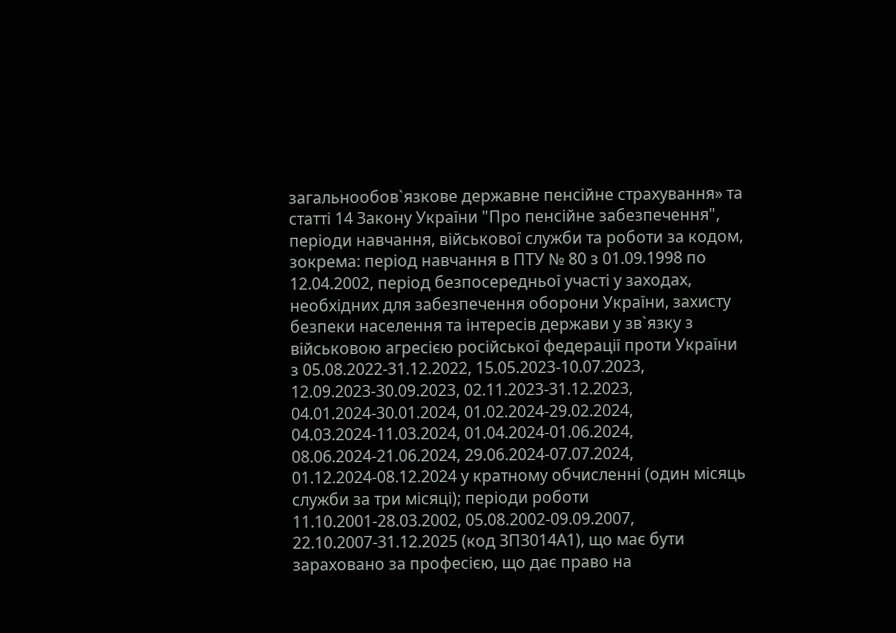загальнообов`язкове державне пенсійне страхування» та статті 14 Закону України "Про пенсійне забезпечення", періоди навчання, військової служби та роботи за кодом, зокрема: період навчання в ПТУ № 80 з 01.09.1998 по 12.04.2002, період безпосередньої участі у заходах, необхідних для забезпечення оборони України, захисту безпеки населення та інтересів держави у зв`язку з військовою агресією російської федерації проти України з 05.08.2022-31.12.2022, 15.05.2023-10.07.2023, 12.09.2023-30.09.2023, 02.11.2023-31.12.2023, 04.01.2024-30.01.2024, 01.02.2024-29.02.2024, 04.03.2024-11.03.2024, 01.04.2024-01.06.2024, 08.06.2024-21.06.2024, 29.06.2024-07.07.2024, 01.12.2024-08.12.2024 у кратному обчисленні (один місяць служби за три місяці); періоди роботи 11.10.2001-28.03.2002, 05.08.2002-09.09.2007, 22.10.2007-31.12.2025 (код ЗПЗ014А1), що має бути зараховано за професією, що дає право на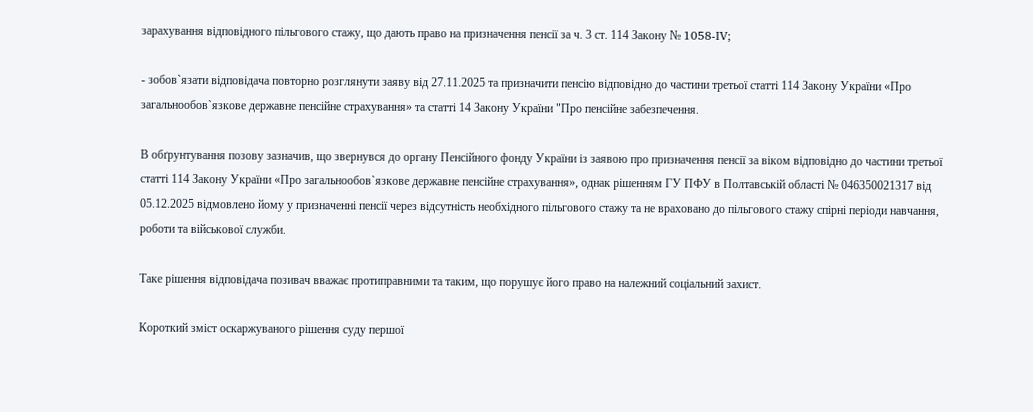зарахування відповідного пільгового стажу, що дають право на призначення пенсії за ч. 3 ст. 114 Закону № 1058-IV;

- зобов`язати відповідача повторно розглянути заяву від 27.11.2025 та призначити пенсію відповідно до частини третьої статті 114 Закону України «Про загальнообов`язкове державне пенсійне страхування» та статті 14 Закону України "Про пенсійне забезпечення.

В обґрунтування позову зазначив, що звернувся до органу Пенсійного фонду України із заявою про призначення пенсії за віком відповідно до частини третьої статті 114 Закону України «Про загальнообов`язкове державне пенсійне страхування», однак рішенням ГУ ПФУ в Полтавській області № 046350021317 від 05.12.2025 відмовлено йому у призначенні пенсії через відсутність необхідного пільгового стажу та не враховано до пільгового стажу спірні періоди навчання, роботи та військової служби.

Таке рішення відповідача позивач вважає протиправними та таким, що порушує його право на належний соціальний захист.

Короткий зміст оскаржуваного рішення суду першої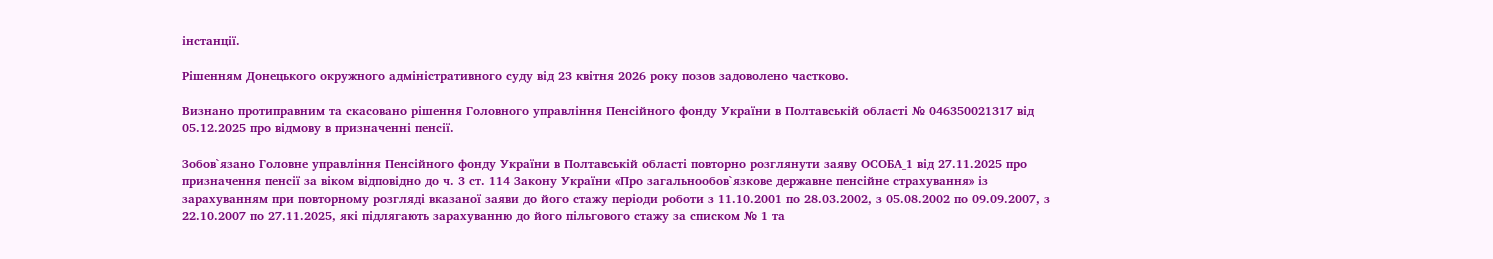інстанції.

Рішенням Донецького окружного адміністративного суду від 23 квітня 2026 року позов задоволено частково.

Визнано протиправним та скасовано рішення Головного управління Пенсійного фонду України в Полтавській області № 046350021317 від 05.12.2025 про відмову в призначенні пенсії.

Зобов`язано Головне управління Пенсійного фонду України в Полтавській області повторно розглянути заяву ОСОБА_1 від 27.11.2025 про призначення пенсії за віком відповідно до ч. 3 ст. 114 Закону України «Про загальнообов`язкове державне пенсійне страхування» із зарахуванням при повторному розгляді вказаної заяви до його стажу періоди роботи з 11.10.2001 по 28.03.2002, з 05.08.2002 по 09.09.2007, з 22.10.2007 по 27.11.2025, які підлягають зарахуванню до його пільгового стажу за списком № 1 та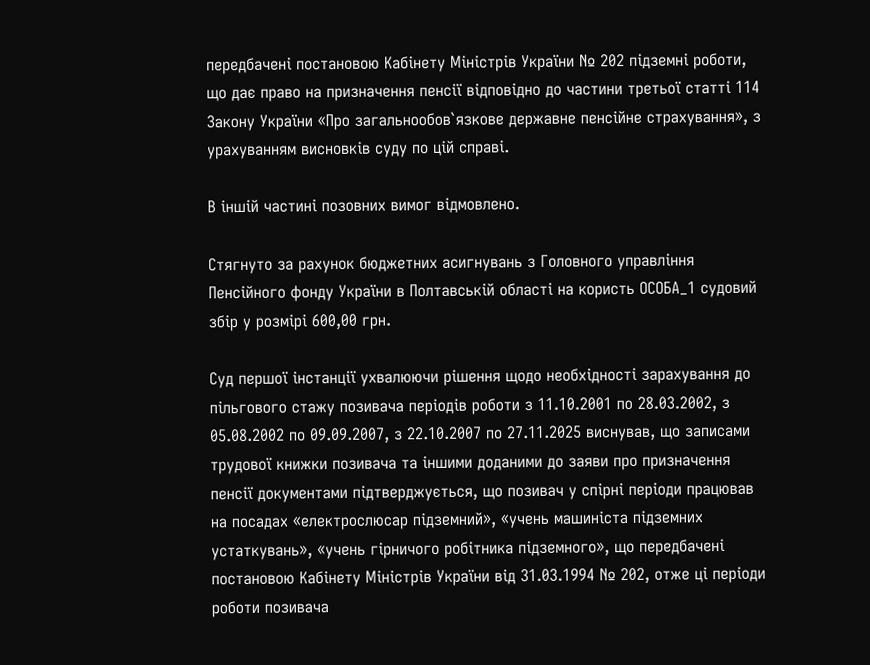передбачені постановою Кабінету Міністрів України № 202 підземні роботи, що дає право на призначення пенсії відповідно до частини третьої статті 114 Закону України «Про загальнообов`язкове державне пенсійне страхування», з урахуванням висновків суду по цій справі.

В іншій частині позовних вимог відмовлено.

Стягнуто за рахунок бюджетних асигнувань з Головного управління Пенсійного фонду України в Полтавській області на користь ОСОБА_1 судовий збір у розмірі 600,00 грн.

Суд першої інстанції ухвалюючи рішення щодо необхідності зарахування до пільгового стажу позивача періодів роботи з 11.10.2001 по 28.03.2002, з 05.08.2002 по 09.09.2007, з 22.10.2007 по 27.11.2025 виснував, що записами трудової книжки позивача та іншими доданими до заяви про призначення пенсії документами підтверджується, що позивач у спірні періоди працював на посадах «електрослюсар підземний», «учень машиніста підземних устаткувань», «учень гірничого робітника підземного», що передбачені постановою Кабінету Міністрів України від 31.03.1994 № 202, отже ці періоди роботи позивача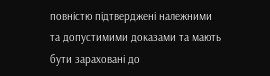повністю підтверджені належними та допустимими доказами та мають бути зараховані до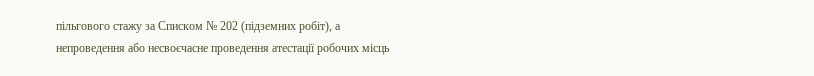пільгового стажу за Списком № 202 (підземних робіт), а непроведення або несвоєчасне проведення атестації робочих місць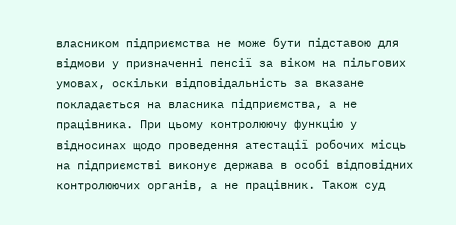власником підприємства не може бути підставою для відмови у призначенні пенсії за віком на пільгових умовах, оскільки відповідальність за вказане покладається на власника підприємства, а не працівника. При цьому контролюючу функцію у відносинах щодо проведення атестації робочих місць на підприємстві виконує держава в особі відповідних контролюючих органів, а не працівник. Також суд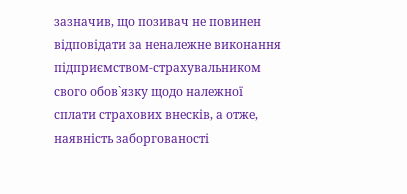зазначив, що позивач не повинен відповідати за неналежне виконання підприємством-страхувальником свого обов`язку щодо належної сплати страхових внесків, а отже, наявність заборгованості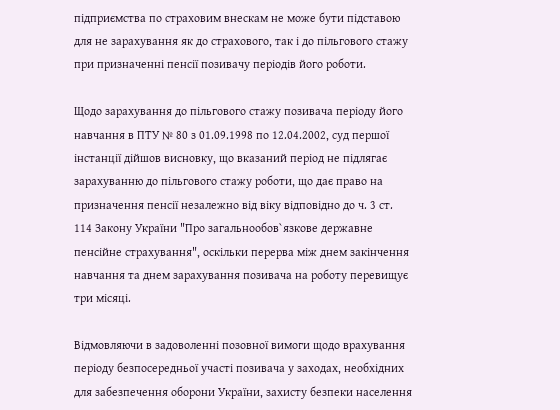підприємства по страховим внескам не може бути підставою для не зарахування як до страхового, так і до пільгового стажу при призначенні пенсії позивачу періодів його роботи.

Щодо зарахування до пільгового стажу позивача періоду його навчання в ПТУ № 80 з 01.09.1998 по 12.04.2002, суд першої інстанції дійшов висновку, що вказаний період не підлягає зарахуванню до пільгового стажу роботи, що дає право на призначення пенсії незалежно від віку відповідно до ч. 3 ст. 114 Закону України "Про загальнообов`язкове державне пенсійне страхування", оскільки перерва між днем закінчення навчання та днем зарахування позивача на роботу перевищує три місяці.

Відмовляючи в задоволенні позовної вимоги щодо врахування періоду безпосередньої участі позивача у заходах, необхідних для забезпечення оборони України, захисту безпеки населення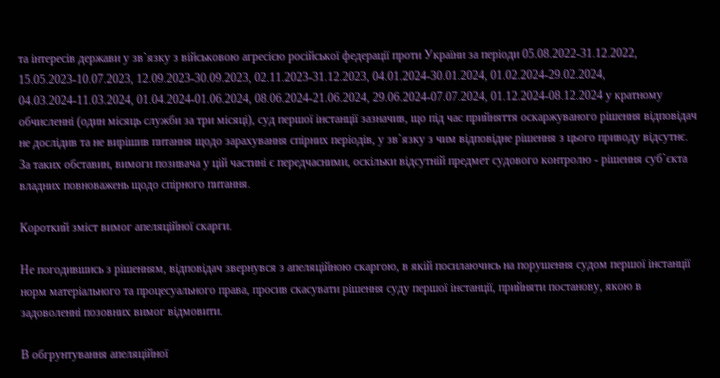та інтересів держави у зв`язку з військовою агресією російської федерації проти України за періоди 05.08.2022-31.12.2022, 15.05.2023-10.07.2023, 12.09.2023-30.09.2023, 02.11.2023-31.12.2023, 04.01.2024-30.01.2024, 01.02.2024-29.02.2024, 04.03.2024-11.03.2024, 01.04.2024-01.06.2024, 08.06.2024-21.06.2024, 29.06.2024-07.07.2024, 01.12.2024-08.12.2024 у кратному обчисленні (один місяць служби за три місяці), суд першої інстанції зазначив, що під час прийняття оскаржуваного рішення відповідач не дослідив та не вирішив питання щодо зарахування спірних періодів, у зв`язку з чим відповідне рішення з цього приводу відсутнє. За таких обставин, вимоги позивача у цій частині є передчасними, оскільки відсутній предмет судового контролю - рішення суб`єкта владних повноважень щодо спірного питання.

Короткий зміст вимог апеляційної скарги.

Не погодившись з рішенням, відповідач звернувся з апеляційною скаргою, в якій посилаючись на порушення судом першої інстанції норм матеріального та процесуального права, просив скасувати рішення суду першої інстанції, прийняти постанову, якою в задоволенні позовних вимог відмовити.

В обгрунтування апеляційної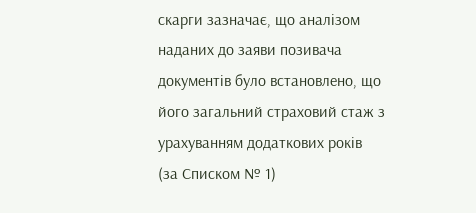скарги зазначає, що аналізом наданих до заяви позивача документів було встановлено, що його загальний страховий стаж з урахуванням додаткових років (за Списком № 1)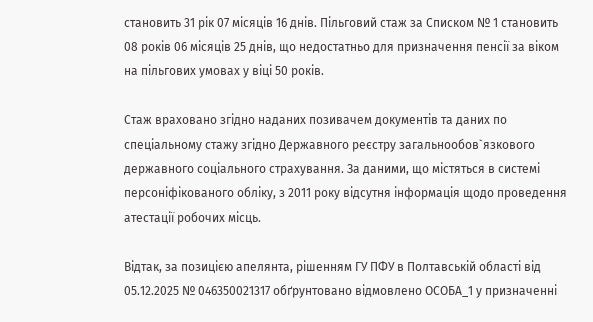становить 31 рік 07 місяців 16 днів. Пільговий стаж за Списком № 1 становить 08 років 06 місяців 25 днів, що недостатньо для призначення пенсії за віком на пільгових умовах у віці 50 років.

Стаж враховано згідно наданих позивачем документів та даних по спеціальному стажу згідно Державного реєстру загальнообов`язкового державного соціального страхування. За даними, що містяться в системі персоніфікованого обліку, з 2011 року відсутня інформація щодо проведення атестації робочих місць.

Відтак, за позицією апелянта, рішенням ГУ ПФУ в Полтавській області від 05.12.2025 № 046350021317 обґрунтовано відмовлено ОСОБА_1 у призначенні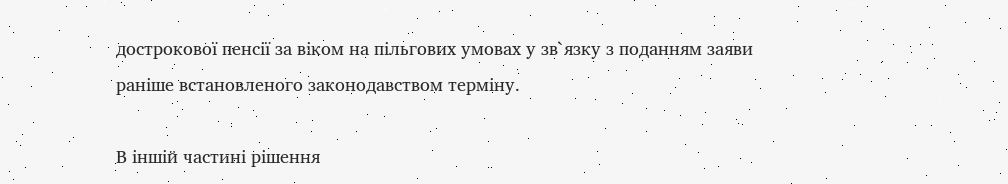дострокової пенсії за віком на пільгових умовах у зв`язку з поданням заяви раніше встановленого законодавством терміну.

В іншій частині рішення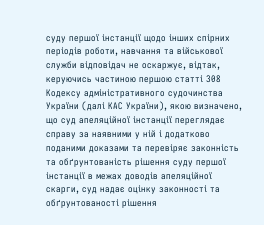суду першої інстанції щодо інших спірних періодів роботи, навчання та військової служби відповідач не оскаржує, відтак, керуючись частиною першою статті 308 Кодексу адміністративного судочинства України (далі КАС України), якою визначено, що суд апеляційної інстанції переглядає справу за наявними у ній і додатково поданими доказами та перевіряє законність та обґрунтованість рішення суду першої інстанції в межах доводів апеляційної скарги, суд надає оцінку законності та обґрунтованості рішення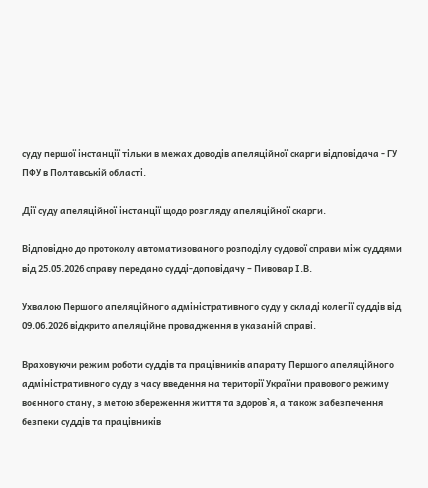суду першої інстанції тільки в межах доводів апеляційної скарги відповідача - ГУ ПФУ в Полтавській області.

Дії суду апеляційної інстанції щодо розгляду апеляційної скарги.

Відповідно до протоколу автоматизованого розподілу судової справи між суддями від 25.05.2026 справу передано судді-доповідачу – Пивовар І.В.

Ухвалою Першого апеляційного адміністративного суду у складі колегії суддів від 09.06.2026 відкрито апеляційне провадження в указаній справі.

Враховуючи режим роботи суддів та працівників апарату Першого апеляційного адміністративного суду з часу введення на території України правового режиму воєнного стану, з метою збереження життя та здоров`я, а також забезпечення безпеки суддів та працівників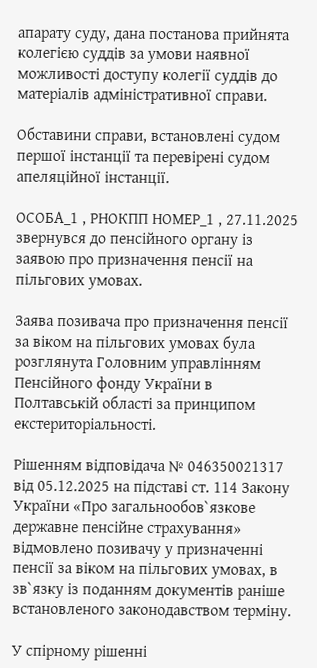апарату суду, дана постанова прийнята колегією суддів за умови наявної можливості доступу колегії суддів до матеріалів адміністративної справи.

Обставини справи, встановлені судом першої інстанції та перевірені судом апеляційної інстанції.

ОСОБА_1 , РНОКПП НОМЕР_1 , 27.11.2025 звернувся до пенсійного органу із заявою про призначення пенсії на пільгових умовах.

Заява позивача про призначення пенсії за віком на пільгових умовах була розглянута Головним управлінням Пенсійного фонду України в Полтавській області за принципом екстериторіальності.

Рішенням відповідача № 046350021317 від 05.12.2025 на підставі ст. 114 Закону України «Про загальнообов`язкове державне пенсійне страхування» відмовлено позивачу у призначенні пенсії за віком на пільгових умовах, в зв`язку із поданням документів раніше встановленого законодавством терміну.

У спірному рішенні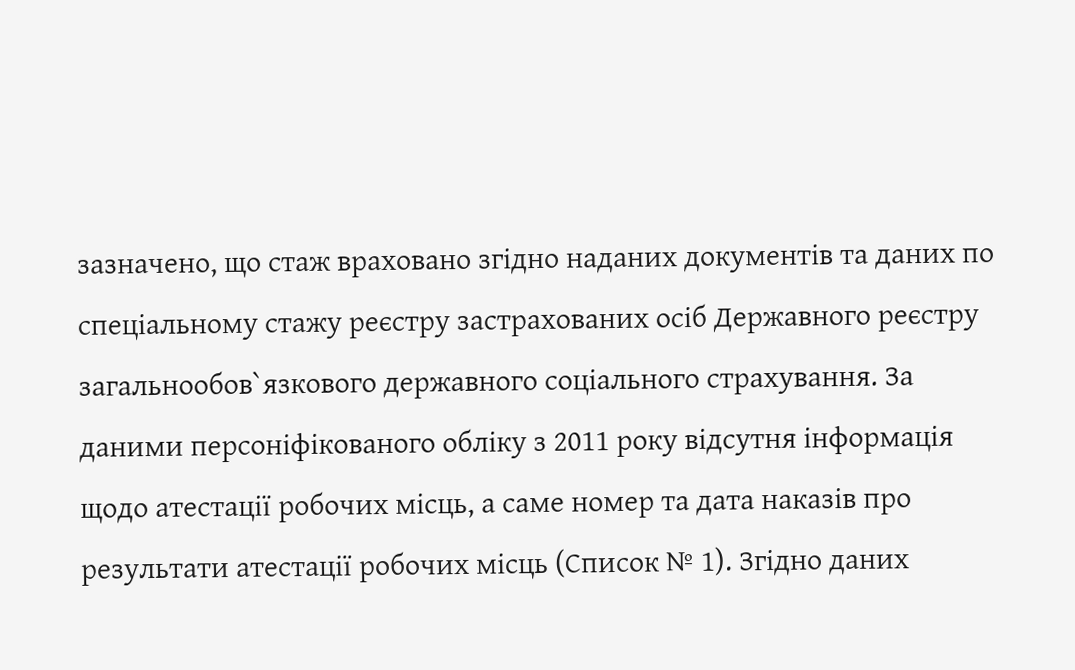зазначено, що стаж враховано згідно наданих документів та даних по спеціальному стажу реєстру застрахованих осіб Державного реєстру загальнообов`язкового державного соціального страхування. За даними персоніфікованого обліку з 2011 року відсутня інформація щодо атестації робочих місць, а саме номер та дата наказів про результати атестації робочих місць (Список № 1). Згідно даних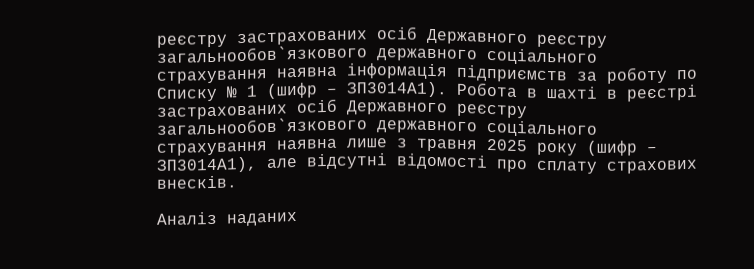реєстру застрахованих осіб Державного реєстру загальнообов`язкового державного соціального страхування наявна інформація підприємств за роботу по Списку № 1 (шифр – ЗП3014А1). Робота в шахті в реєстрі застрахованих осіб Державного реєстру загальнообов`язкового державного соціального страхування наявна лише з травня 2025 року (шифр – ЗП3014А1), але відсутні відомості про сплату страхових внесків.

Аналіз наданих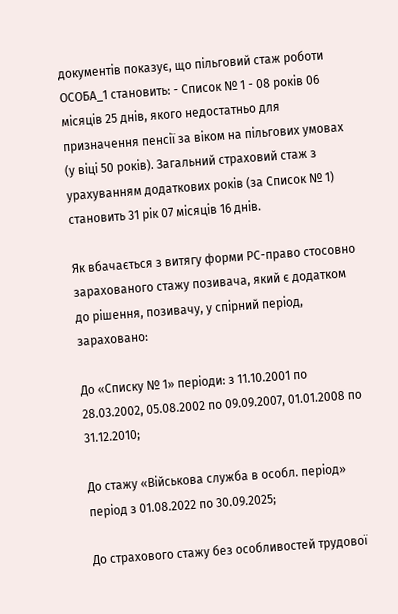документів показує, що пільговий стаж роботи ОСОБА_1 становить: - Список № 1 - 08 років 06 місяців 25 днів, якого недостатньо для призначення пенсії за віком на пільгових умовах (у віці 50 років). Загальний страховий стаж з урахуванням додаткових років (за Список № 1) становить 31 рік 07 місяців 16 днів.

Як вбачається з витягу форми РС-право стосовно зарахованого стажу позивача, який є додатком до рішення, позивачу, у спірний період, зараховано:

До «Списку № 1» періоди: з 11.10.2001 по 28.03.2002, 05.08.2002 по 09.09.2007, 01.01.2008 по 31.12.2010;

До стажу «Військова служба в особл. період» період з 01.08.2022 по 30.09.2025;

До страхового стажу без особливостей трудової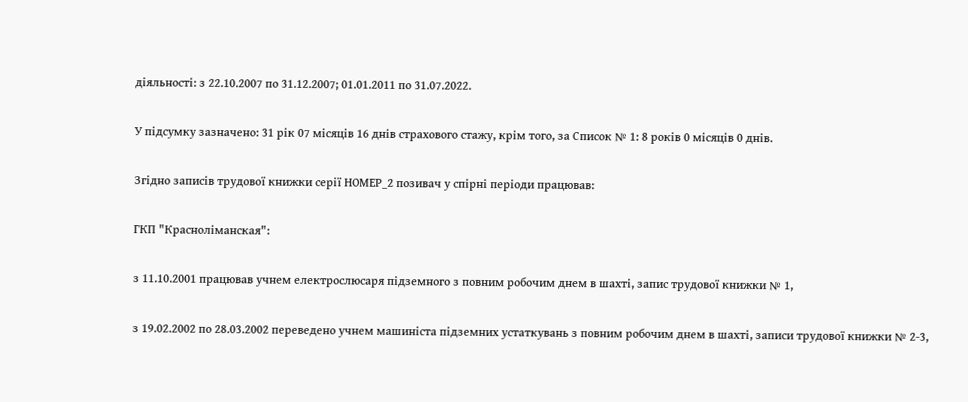діяльності: з 22.10.2007 по 31.12.2007; 01.01.2011 по 31.07.2022.

У підсумку зазначено: 31 рік 07 місяців 16 днів страхового стажу, крім того, за Список № 1: 8 років 0 місяців 0 днів.

Згідно записів трудової книжки серії НОМЕР_2 позивач у спірні періоди працював:

ГКП "Красноліманская":

з 11.10.2001 працював учнем електрослюсаря підземного з повним робочим днем в шахті, запис трудової книжки № 1,

з 19.02.2002 по 28.03.2002 переведено учнем машиніста підземних устаткувань з повним робочим днем в шахті, записи трудової книжки № 2-3,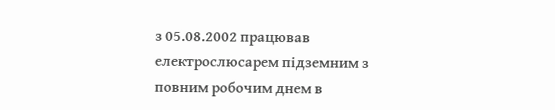з 05.08.2002 працював електрослюсарем підземним з повним робочим днем в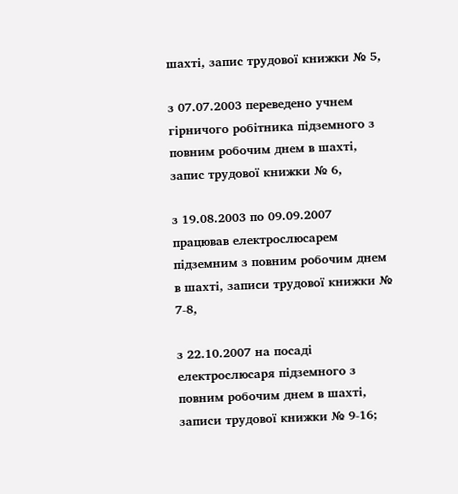шахті, запис трудової книжки № 5,

з 07.07.2003 переведено учнем гірничого робітника підземного з повним робочим днем в шахті, запис трудової книжки № 6,

з 19.08.2003 по 09.09.2007 працював електрослюсарем підземним з повним робочим днем в шахті, записи трудової книжки № 7-8,

з 22.10.2007 на посаді електрослюсаря підземного з повним робочим днем в шахті, записи трудової книжки № 9-16;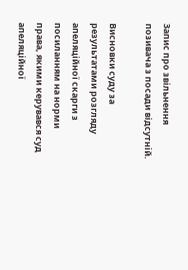Запис про звільнення позивача з посади відсутній.

Висновки суду за результатами розгляду апеляційної скарги з посиланням на норми права, якими керувався суд апеляційної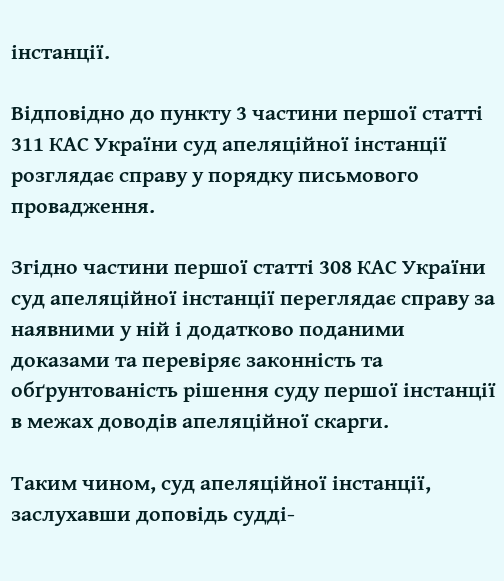інстанції.

Відповідно до пункту 3 частини першої статті 311 КАС України суд апеляційної інстанції розглядає справу у порядку письмового провадження.

Згідно частини першої статті 308 КАС України суд апеляційної інстанції переглядає справу за наявними у ній і додатково поданими доказами та перевіряє законність та обґрунтованість рішення суду першої інстанції в межах доводів апеляційної скарги.

Таким чином, суд апеляційної інстанції, заслухавши доповідь судді-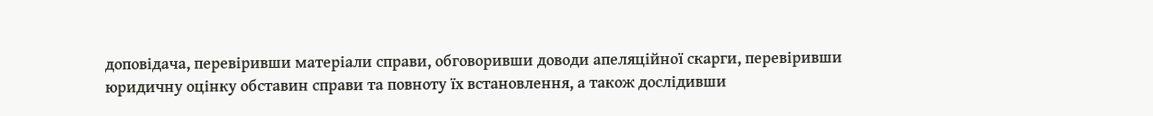доповідача, перевіривши матеріали справи, обговоривши доводи апеляційної скарги, перевіривши юридичну оцінку обставин справи та повноту їх встановлення, а також дослідивши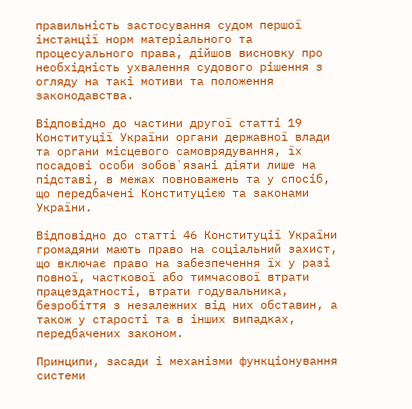правильність застосування судом першої інстанції норм матеріального та процесуального права, дійшов висновку про необхідність ухвалення судового рішення з огляду на такі мотиви та положення законодавства.

Відповідно до частини другої статті 19 Конституції України органи державної влади та органи місцевого самоврядування, їх посадові особи зобов`язані діяти лише на підставі, в межах повноважень та у спосіб, що передбачені Конституцією та законами України.

Відповідно до статті 46 Конституції України громадяни мають право на соціальний захист, що включає право на забезпечення їх у разі повної, часткової або тимчасової втрати працездатності, втрати годувальника, безробіття з незалежних від них обставин, а також у старості та в інших випадках, передбачених законом.

Принципи, засади і механізми функціонування системи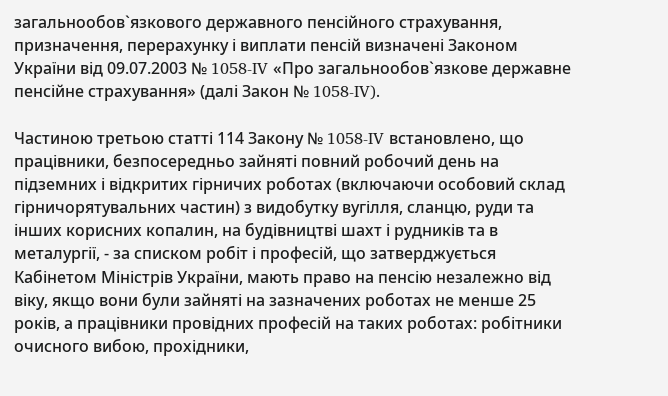загальнообов`язкового державного пенсійного страхування, призначення, перерахунку і виплати пенсій визначені Законом України від 09.07.2003 № 1058-IV «Про загальнообов`язкове державне пенсійне страхування» (далі Закон № 1058-IV).

Частиною третьою статті 114 Закону № 1058-IV встановлено, що працівники, безпосередньо зайняті повний робочий день на підземних і відкритих гірничих роботах (включаючи особовий склад гірничорятувальних частин) з видобутку вугілля, сланцю, руди та інших корисних копалин, на будівництві шахт і рудників та в металургії, - за списком робіт і професій, що затверджується Кабінетом Міністрів України, мають право на пенсію незалежно від віку, якщо вони були зайняті на зазначених роботах не менше 25 років, а працівники провідних професій на таких роботах: робітники очисного вибою, прохідники,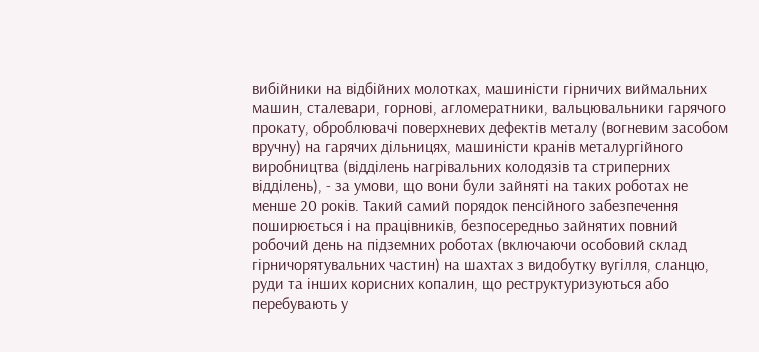вибійники на відбійних молотках, машиністи гірничих виймальних машин, сталевари, горнові, агломератники, вальцювальники гарячого прокату, оброблювачі поверхневих дефектів металу (вогневим засобом вручну) на гарячих дільницях, машиністи кранів металургійного виробництва (відділень нагрівальних колодязів та стриперних відділень), - за умови, що вони були зайняті на таких роботах не менше 20 років. Такий самий порядок пенсійного забезпечення поширюється і на працівників, безпосередньо зайнятих повний робочий день на підземних роботах (включаючи особовий склад гірничорятувальних частин) на шахтах з видобутку вугілля, сланцю, руди та інших корисних копалин, що реструктуризуються або перебувають у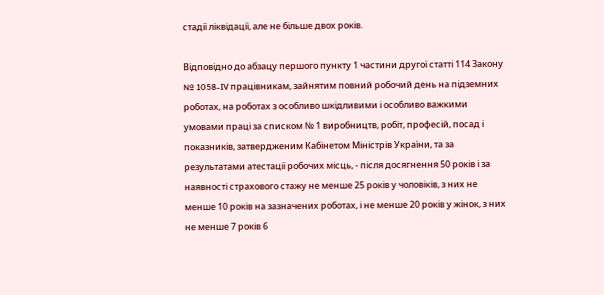стадії ліквідації, але не більше двох років.

Відповідно до абзацу першого пункту 1 частини другої статті 114 Закону № 1058-IV працівникам, зайнятим повний робочий день на підземних роботах, на роботах з особливо шкідливими і особливо важкими умовами праці за списком № 1 виробництв, робіт, професій, посад і показників, затвердженим Кабінетом Міністрів України, та за результатами атестації робочих місць, - після досягнення 50 років і за наявності страхового стажу не менше 25 років у чоловіків, з них не менше 10 років на зазначених роботах, і не менше 20 років у жінок, з них не менше 7 років 6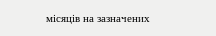місяців на зазначених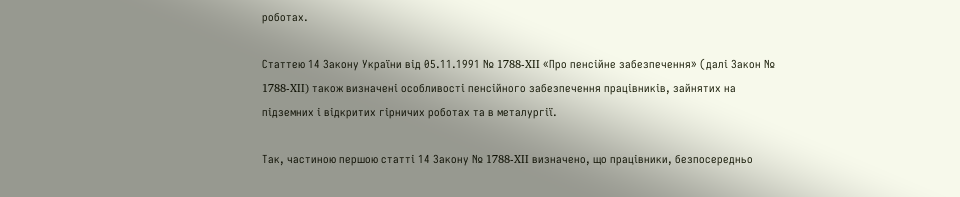роботах.

Статтею 14 Закону України від 05.11.1991 № 1788-XII «Про пенсійне забезпечення» (далі Закон № 1788-XII) також визначені особливості пенсійного забезпечення працівників, зайнятих на підземних і відкритих гірничих роботах та в металургії.

Так, частиною першою статті 14 Закону № 1788-XII визначено, що працівники, безпосередньо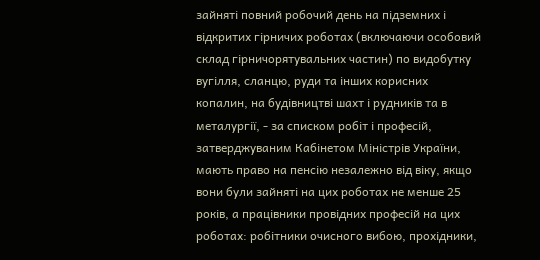зайняті повний робочий день на підземних і відкритих гірничих роботах (включаючи особовий склад гірничорятувальних частин) по видобутку вугілля, сланцю, руди та інших корисних копалин, на будівництві шахт і рудників та в металургії, - за списком робіт і професій, затверджуваним Кабінетом Міністрів України, мають право на пенсію незалежно від віку, якщо вони були зайняті на цих роботах не менше 25 років, а працівники провідних професій на цих роботах: робітники очисного вибою, прохідники,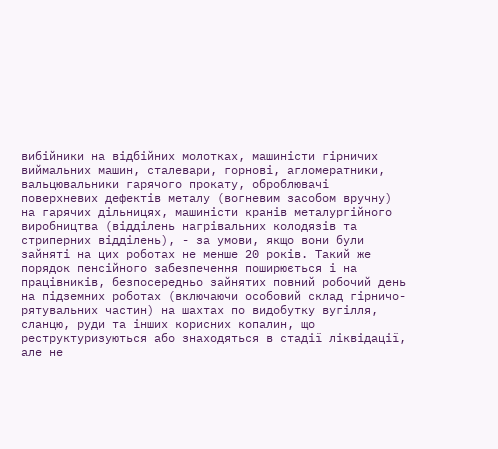вибійники на відбійних молотках, машиністи гірничих виймальних машин, сталевари, горнові, агломератники, вальцювальники гарячого прокату, оброблювачі поверхневих дефектів металу (вогневим засобом вручну) на гарячих дільницях, машиністи кранів металургійного виробництва (відділень нагрівальних колодязів та стриперних відділень), - за умови, якщо вони були зайняті на цих роботах не менше 20 років. Такий же порядок пенсійного забезпечення поширюється і на працівників, безпосередньо зайнятих повний робочий день на підземних роботах (включаючи особовий склад гірничо-рятувальних частин) на шахтах по видобутку вугілля, сланцю, руди та інших корисних копалин, що реструктуризуються або знаходяться в стадії ліквідації, але не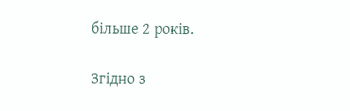більше 2 років.

Згідно з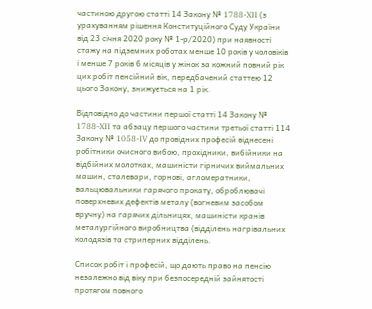частиною другою статті 14 Закону № 1788-XII (з урахуванням рішення Конституційного Суду України від 23 січня 2020 року № 1-р/2020) при наявності стажу на підземних роботах менше 10 років у чоловіків і менше 7 років 6 місяців у жінок за кожний повний рік цих робіт пенсійний вік, передбачений статтею 12 цього Закону, знижується на 1 рік.

Відповідно до частини першої статті 14 Закону № 1788-XII та абзацу першого частини третьої статті 114 Закону № 1058-IV до провідних професій віднесені робітники очисного вибою, прохідники, вибійники на відбійних молотках, машиністи гірничих виймальних машин, сталевари, горнові, агломератники, вальцювальники гарячого прокату, оброблювачі поверхневих дефектів металу (вогневим засобом вручну) на гарячих дільницях, машиністи кранів металургійного виробництва (відділень нагрівальних колодязів та стриперних відділень.

Список робіт і професій, що дають право на пенсію незалежно від віку при безпосередній зайнятості протягом повного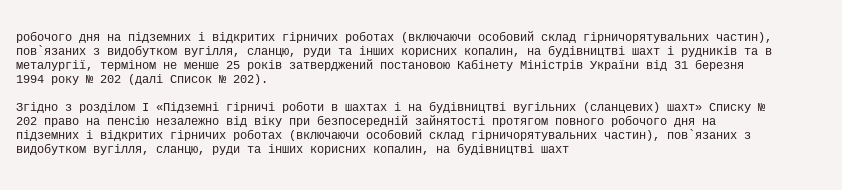робочого дня на підземних і відкритих гірничих роботах (включаючи особовий склад гірничорятувальних частин), пов`язаних з видобутком вугілля, сланцю, руди та інших корисних копалин, на будівництві шахт і рудників та в металургії, терміном не менше 25 років затверджений постановою Кабінету Міністрів України від 31 березня 1994 року № 202 (далі Список № 202).

Згідно з розділом І «Підземні гірничі роботи в шахтах і на будівництві вугільних (сланцевих) шахт» Списку № 202 право на пенсію незалежно від віку при безпосередній зайнятості протягом повного робочого дня на підземних і відкритих гірничих роботах (включаючи особовий склад гірничорятувальних частин), пов`язаних з видобутком вугілля, сланцю, руди та інших корисних копалин, на будівництві шахт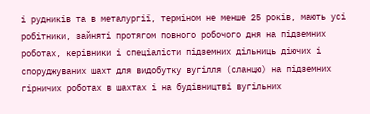і рудників та в металургії, терміном не менше 25 років, мають усі робітники, зайняті протягом повного робочого дня на підземних роботах, керівники і спеціалісти підземних дільниць діючих і споруджуваних шахт для видобутку вугілля (сланцю) на підземних гірничих роботах в шахтах і на будівництві вугільних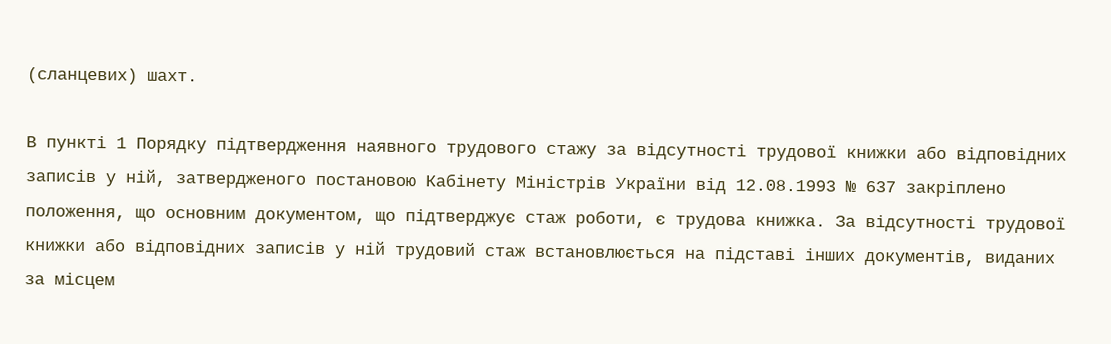(сланцевих) шахт.

В пункті 1 Порядку підтвердження наявного трудового стажу за відсутності трудової книжки або відповідних записів у ній, затвердженого постановою Кабінету Міністрів України від 12.08.1993 № 637 закріплено положення, що основним документом, що підтверджує стаж роботи, є трудова книжка. За відсутності трудової книжки або відповідних записів у ній трудовий стаж встановлюється на підставі інших документів, виданих за місцем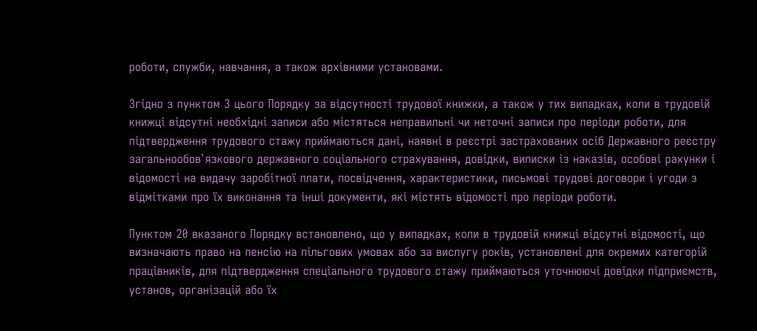роботи, служби, навчання, а також архівними установами.

Згідно з пунктом 3 цього Порядку за відсутності трудової книжки, а також у тих випадках, коли в трудовій книжці відсутні необхідні записи або містяться неправильні чи неточні записи про періоди роботи, для підтвердження трудового стажу приймаються дані, наявні в реєстрі застрахованих осіб Державного реєстру загальнообов`язкового державного соціального страхування, довідки, виписки із наказів, особові рахунки і відомості на видачу заробітної плати, посвідчення, характеристики, письмові трудові договори і угоди з відмітками про їх виконання та інші документи, які містять відомості про періоди роботи.

Пунктом 20 вказаного Порядку встановлено, що у випадках, коли в трудовій книжці відсутні відомості, що визначають право на пенсію на пільгових умовах або за вислугу років, установлені для окремих категорій працівників, для підтвердження спеціального трудового стажу приймаються уточнюючі довідки підприємств, установ, організацій або їх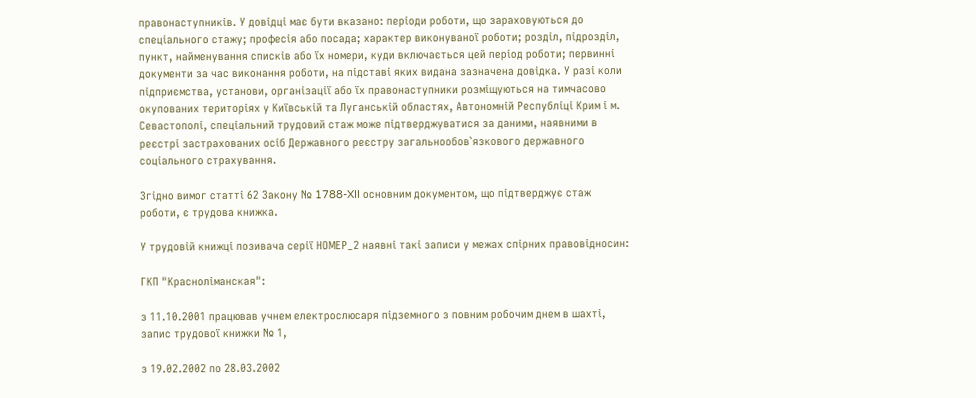правонаступників. У довідці має бути вказано: періоди роботи, що зараховуються до спеціального стажу; професія або посада; характер виконуваної роботи; розділ, підрозділ, пункт, найменування списків або їх номери, куди включається цей період роботи; первинні документи за час виконання роботи, на підставі яких видана зазначена довідка. У разі коли підприємства, установи, організації або їх правонаступники розміщуються на тимчасово окупованих територіях у Київській та Луганській областях, Автономній Республіці Крим і м. Севастополі, спеціальний трудовий стаж може підтверджуватися за даними, наявними в реєстрі застрахованих осіб Державного реєстру загальнообов`язкового державного соціального страхування.

Згідно вимог статті 62 Закону № 1788-XII основним документом, що підтверджує стаж роботи, є трудова книжка.

У трудовій книжці позивача серії НОМЕР_2 наявні такі записи у межах спірних правовідносин:

ГКП "Красноліманская":

з 11.10.2001 працював учнем електрослюсаря підземного з повним робочим днем в шахті, запис трудової книжки № 1,

з 19.02.2002 по 28.03.2002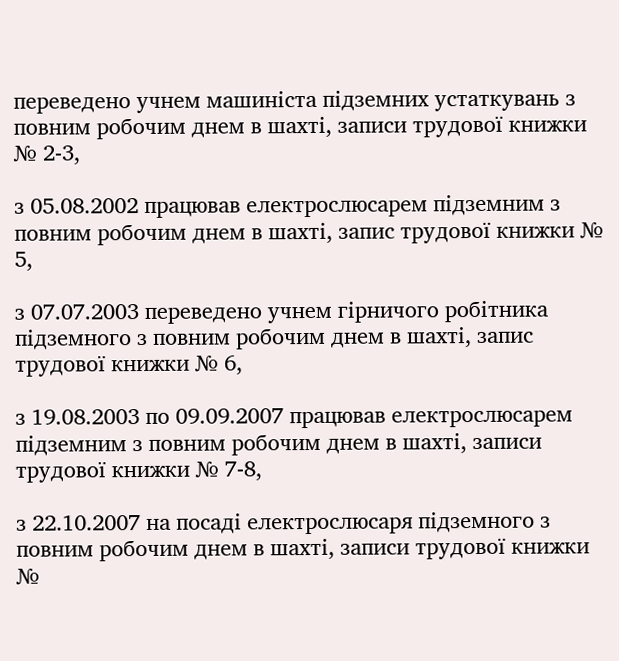переведено учнем машиніста підземних устаткувань з повним робочим днем в шахті, записи трудової книжки № 2-3,

з 05.08.2002 працював електрослюсарем підземним з повним робочим днем в шахті, запис трудової книжки № 5,

з 07.07.2003 переведено учнем гірничого робітника підземного з повним робочим днем в шахті, запис трудової книжки № 6,

з 19.08.2003 по 09.09.2007 працював електрослюсарем підземним з повним робочим днем в шахті, записи трудової книжки № 7-8,

з 22.10.2007 на посаді електрослюсаря підземного з повним робочим днем в шахті, записи трудової книжки №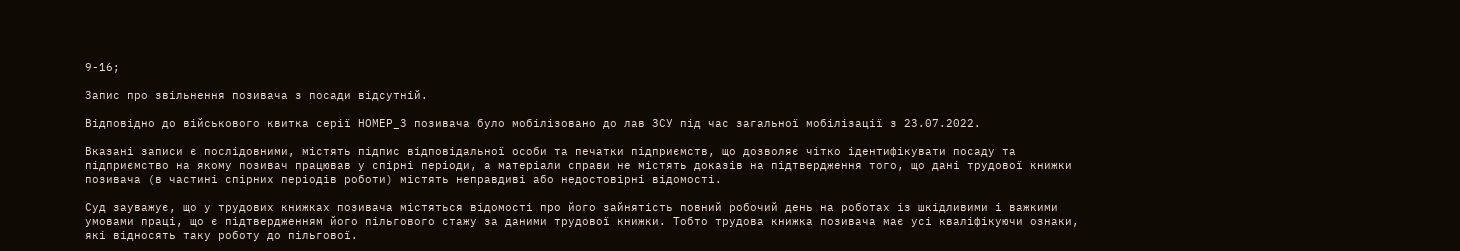9-16;

Запис про звільнення позивача з посади відсутній.

Відповідно до військового квитка серії НОМЕР_3 позивача було мобілізовано до лав ЗСУ під час загальної мобілізації з 23.07.2022.

Вказані записи є послідовними, містять підпис відповідальної особи та печатки підприємств, що дозволяє чітко ідентифікувати посаду та підприємство на якому позивач працював у спірні періоди, а матеріали справи не містять доказів на підтвердження того, що дані трудової книжки позивача (в частині спірних періодів роботи) містять неправдиві або недостовірні відомості.

Суд зауважує, що у трудових книжках позивача містяться відомості про його зайнятість повний робочий день на роботах із шкідливими і важкими умовами праці, що є підтвердженням його пільгового стажу за даними трудової книжки. Тобто трудова книжка позивача має усі кваліфікуючи ознаки, які відносять таку роботу до пільгової.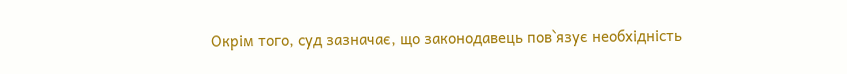Окрім того, суд зазначає, що законодавець пов`язує необхідність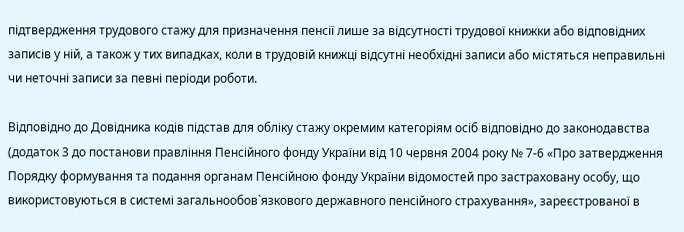підтвердження трудового стажу для призначення пенсії лише за відсутності трудової книжки або відповідних записів у ній, а також у тих випадках, коли в трудовій книжці відсутні необхідні записи або містяться неправильні чи неточні записи за певні періоди роботи.

Відповідно до Довідника кодів підстав для обліку стажу окремим категоріям осіб відповідно до законодавства (додаток 3 до постанови правління Пенсійного фонду України від 10 червня 2004 року № 7-6 «Про затвердження Порядку формування та подання органам Пенсійною фонду України відомостей про застраховану особу, що використовуються в системі загальнообов`язкового державного пенсійного страхування», зареєстрованої в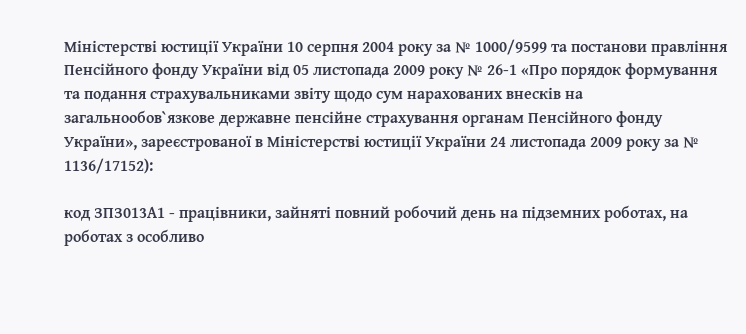Міністерстві юстиції України 10 серпня 2004 року за № 1000/9599 та постанови правління Пенсійного фонду України від 05 листопада 2009 року № 26-1 «Про порядок формування та подання страхувальниками звіту щодо сум нарахованих внесків на загальнообов`язкове державне пенсійне страхування органам Пенсійного фонду України», зареєстрованої в Міністерстві юстиції України 24 листопада 2009 року за № 1136/17152):

код ЗПЗ013А1 - працівники, зайняті повний робочий день на підземних роботах, на роботах з особливо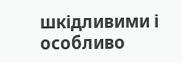шкідливими і особливо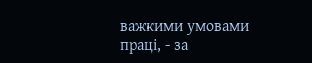важкими умовами праці, - за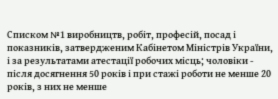Списком №1 виробництв, робіт, професій, посад і показників, затвердженим Кабінетом Міністрів України, і за результатами атестації робочих місць; чоловіки - після досягнення 50 років і при стажі роботи не менше 20 років, з них не менше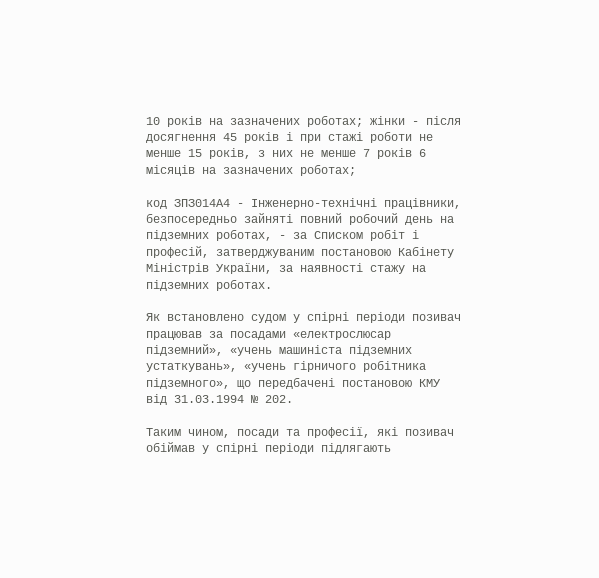10 років на зазначених роботах; жінки - після досягнення 45 років і при стажі роботи не менше 15 років, з них не менше 7 років 6 місяців на зазначених роботах;

код ЗПЗ014А4 - Інженерно-технічні працівники, безпосередньо зайняті повний робочий день на підземних роботах, - за Списком робіт і професій, затверджуваним постановою Кабінету Міністрів України, за наявності стажу на підземних роботах.

Як встановлено судом у спірні періоди позивач працював за посадами «електрослюсар підземний», «учень машиніста підземних устаткувань», «учень гірничого робітника підземного», що передбачені постановою КМУ від 31.03.1994 № 202.

Таким чином, посади та професії, які позивач обіймав у спірні періоди підлягають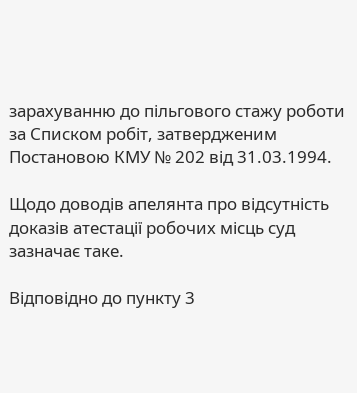зарахуванню до пільгового стажу роботи за Списком робіт, затвердженим Постановою КМУ № 202 від 31.03.1994.

Щодо доводів апелянта про відсутність доказів атестації робочих місць суд зазначає таке.

Відповідно до пункту 3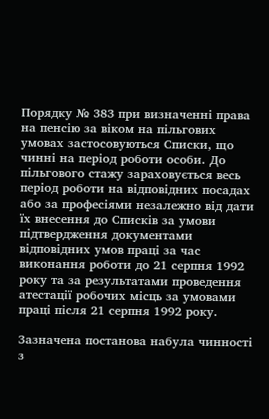Порядку № 383 при визначенні права на пенсію за віком на пільгових умовах застосовуються Списки, що чинні на період роботи особи. До пільгового стажу зараховується весь період роботи на відповідних посадах або за професіями незалежно від дати їх внесення до Списків за умови підтвердження документами відповідних умов праці за час виконання роботи до 21 серпня 1992 року та за результатами проведення атестації робочих місць за умовами праці після 21 серпня 1992 року.

Зазначена постанова набула чинності з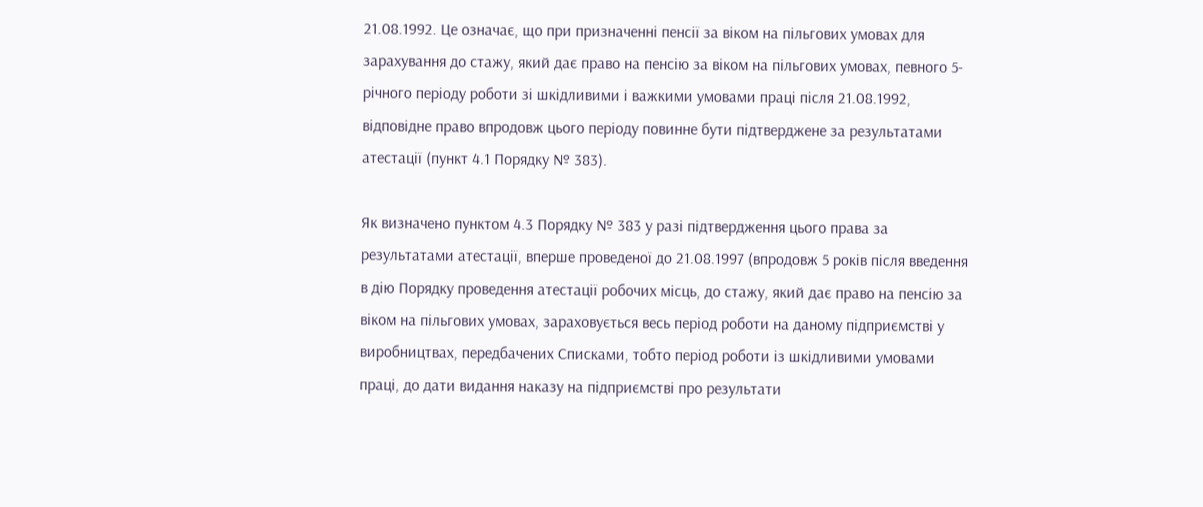21.08.1992. Це означає, що при призначенні пенсії за віком на пільгових умовах для зарахування до стажу, який дає право на пенсію за віком на пільгових умовах, певного 5-річного періоду роботи зі шкідливими і важкими умовами праці після 21.08.1992, відповідне право впродовж цього періоду повинне бути підтверджене за результатами атестації (пункт 4.1 Порядку № 383).

Як визначено пунктом 4.3 Порядку № 383 у разі підтвердження цього права за результатами атестації, вперше проведеної до 21.08.1997 (впродовж 5 років після введення в дію Порядку проведення атестації робочих місць, до стажу, який дає право на пенсію за віком на пільгових умовах, зараховується весь період роботи на даному підприємстві у виробництвах, передбачених Списками, тобто період роботи із шкідливими умовами праці, до дати видання наказу на підприємстві про результати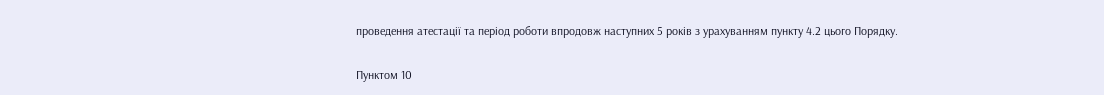проведення атестації та період роботи впродовж наступних 5 років з урахуванням пункту 4.2 цього Порядку.

Пунктом 10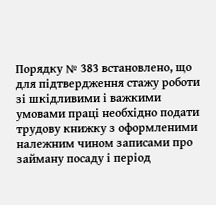Порядку № 383 встановлено, що для підтвердження стажу роботи зі шкідливими і важкими умовами праці необхідно подати трудову книжку з оформленими належним чином записами про займану посаду і період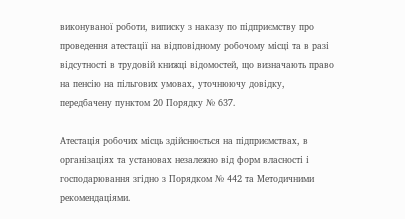виконуваної роботи, виписку з наказу по підприємству про проведення атестації на відповідному робочому місці та в разі відсутності в трудовій книжці відомостей, що визначають право на пенсію на пільгових умовах, уточнюючу довідку, передбачену пунктом 20 Порядку № 637.

Атестація робочих місць здійснюється на підприємствах, в організаціях та установах незалежно від форм власності і господарювання згідно з Порядком № 442 та Методичними рекомендаціями.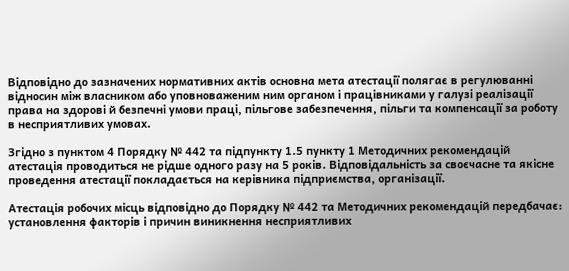Відповідно до зазначених нормативних актів основна мета атестації полягає в регулюванні відносин між власником або уповноваженим ним органом і працівниками у галузі реалізації права на здорові й безпечні умови праці, пільгове забезпечення, пільги та компенсації за роботу в несприятливих умовах.

Згідно з пунктом 4 Порядку № 442 та підпункту 1.5 пункту 1 Методичних рекомендацій атестація проводиться не рідше одного разу на 5 років. Відповідальність за своєчасне та якісне проведення атестації покладається на керівника підприємства, організації.

Атестація робочих місць відповідно до Порядку № 442 та Методичних рекомендацій передбачає: установлення факторів і причин виникнення несприятливих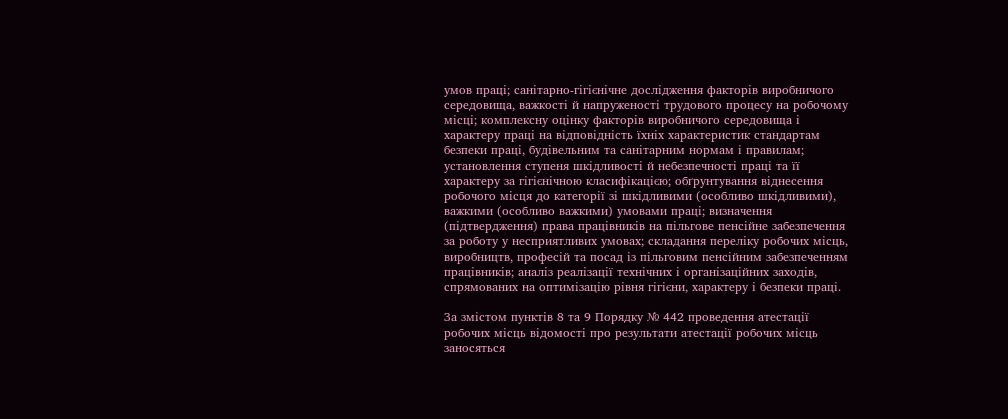умов праці; санітарно-гігієнічне дослідження факторів виробничого середовища, важкості й напруженості трудового процесу на робочому місці; комплексну оцінку факторів виробничого середовища і характеру праці на відповідність їхніх характеристик стандартам безпеки праці, будівельним та санітарним нормам і правилам; установлення ступеня шкідливості й небезпечності праці та її характеру за гігієнічною класифікацією; обґрунтування віднесення робочого місця до категорії зі шкідливими (особливо шкідливими), важкими (особливо важкими) умовами праці; визначення (підтвердження) права працівників на пільгове пенсійне забезпечення за роботу у несприятливих умовах; складання переліку робочих місць, виробництв, професій та посад із пільговим пенсійним забезпеченням працівників; аналіз реалізації технічних і організаційних заходів, спрямованих на оптимізацію рівня гігієни, характеру і безпеки праці.

За змістом пунктів 8 та 9 Порядку № 442 проведення атестації робочих місць відомості про результати атестації робочих місць заносяться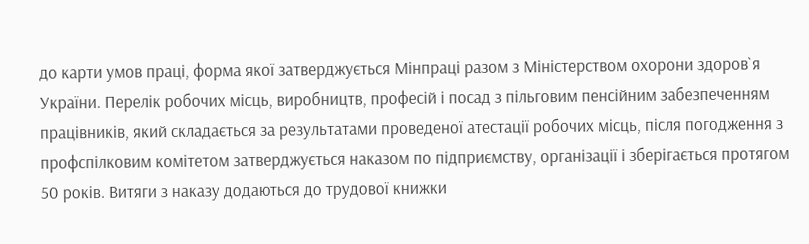до карти умов праці, форма якої затверджується Мінпраці разом з Міністерством охорони здоров`я України. Перелік робочих місць, виробництв, професій і посад з пільговим пенсійним забезпеченням працівників, який складається за результатами проведеної атестації робочих місць, після погодження з профспілковим комітетом затверджується наказом по підприємству, організації і зберігається протягом 50 років. Витяги з наказу додаються до трудової книжки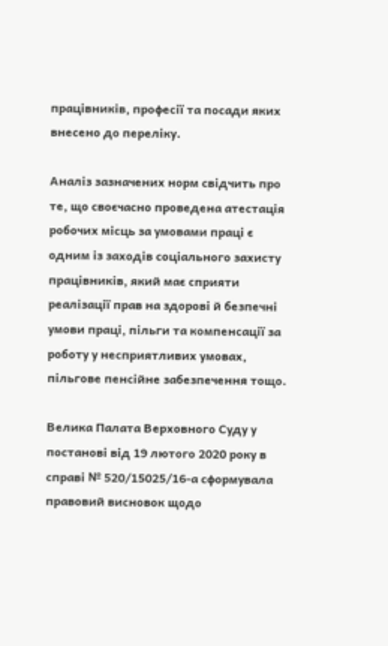працівників, професії та посади яких внесено до переліку.

Аналіз зазначених норм свідчить про те, що своєчасно проведена атестація робочих місць за умовами праці є одним із заходів соціального захисту працівників, який має сприяти реалізації прав на здорові й безпечні умови праці, пільги та компенсації за роботу у несприятливих умовах, пільгове пенсійне забезпечення тощо.

Велика Палата Верховного Суду у постанові від 19 лютого 2020 року в справі № 520/15025/16-а сформувала правовий висновок щодо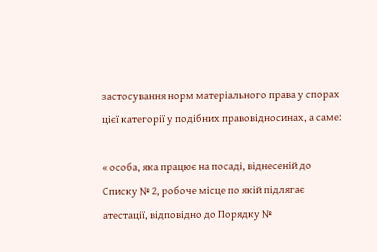застосування норм матеріального права у спорах цієї категорії у подібних правовідносинах, а саме:

« особа, яка працює на посаді, віднесеній до Списку № 2, робоче місце по якій підлягає атестації, відповідно до Порядку №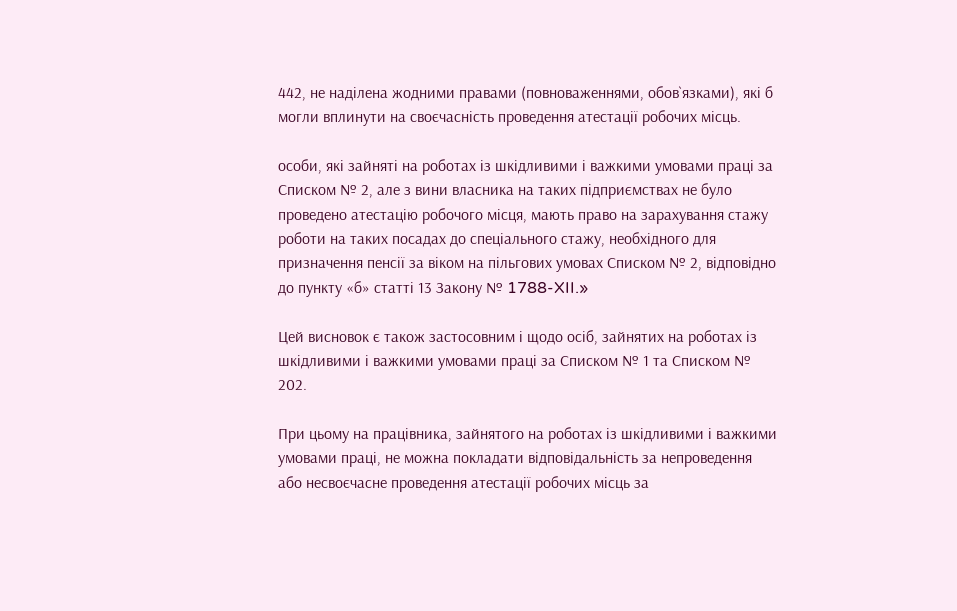442, не наділена жодними правами (повноваженнями, обов`язками), які б могли вплинути на своєчасність проведення атестації робочих місць.

особи, які зайняті на роботах із шкідливими і важкими умовами праці за Списком № 2, але з вини власника на таких підприємствах не було проведено атестацію робочого місця, мають право на зарахування стажу роботи на таких посадах до спеціального стажу, необхідного для призначення пенсії за віком на пільгових умовах Списком № 2, відповідно до пункту «б» статті 13 Закону № 1788-XII.»

Цей висновок є також застосовним і щодо осіб, зайнятих на роботах із шкідливими і важкими умовами праці за Списком № 1 та Списком № 202.

При цьому на працівника, зайнятого на роботах із шкідливими і важкими умовами праці, не можна покладати відповідальність за непроведення або несвоєчасне проведення атестації робочих місць за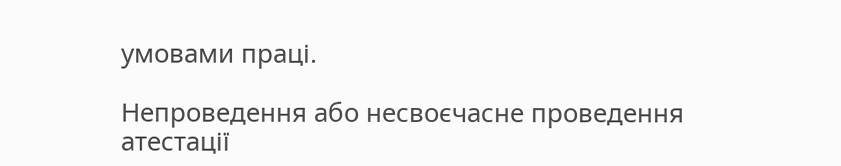умовами праці.

Непроведення або несвоєчасне проведення атестації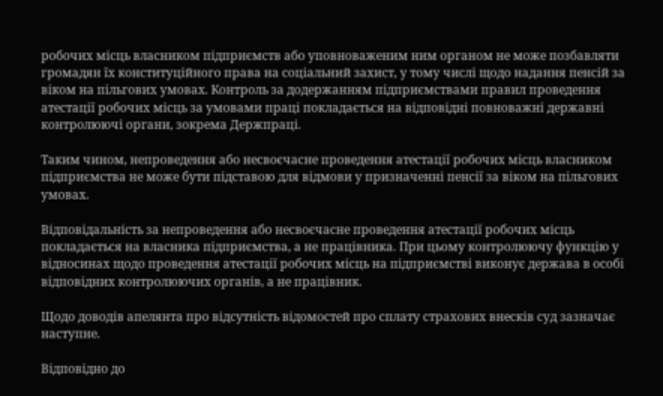робочих місць власником підприємств або уповноваженим ним органом не може позбавляти громадян їх конституційного права на соціальний захист, у тому числі щодо надання пенсій за віком на пільгових умовах. Контроль за додержанням підприємствами правил проведення атестації робочих місць за умовами праці покладається на відповідні повноважні державні контролюючі органи, зокрема Держпраці.

Таким чином, непроведення або несвоєчасне проведення атестації робочих місць власником підприємства не може бути підставою для відмови у призначенні пенсії за віком на пільгових умовах.

Відповідальність за непроведення або несвоєчасне проведення атестації робочих місць покладається на власника підприємства, а не працівника. При цьому контролюючу функцію у відносинах щодо проведення атестації робочих місць на підприємстві виконує держава в особі відповідних контролюючих органів, а не працівник.

Щодо доводів апелянта про відсутність відомостей про сплату страхових внесків суд зазначає наступне.

Відповідно до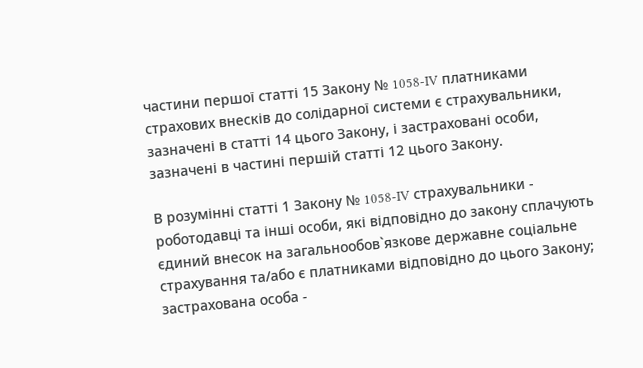частини першої статті 15 Закону № 1058-IV платниками страхових внесків до солідарної системи є страхувальники, зазначені в статті 14 цього Закону, і застраховані особи, зазначені в частині першій статті 12 цього Закону.

В розумінні статті 1 Закону № 1058-IV страхувальники - роботодавці та інші особи, які відповідно до закону сплачують єдиний внесок на загальнообов`язкове державне соціальне страхування та/або є платниками відповідно до цього Закону; застрахована особа -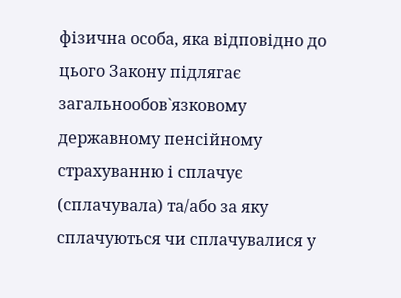фізична особа, яка відповідно до цього Закону підлягає загальнообов`язковому державному пенсійному страхуванню і сплачує (сплачувала) та/або за яку сплачуються чи сплачувалися у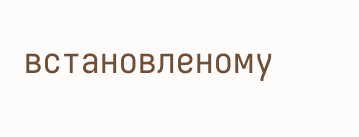встановленому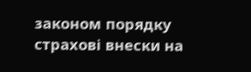законом порядку страхові внески на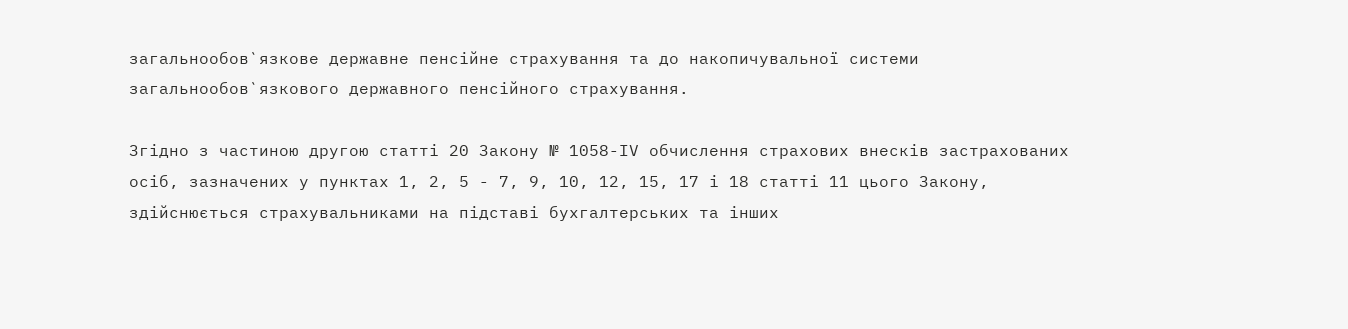загальнообов`язкове державне пенсійне страхування та до накопичувальної системи загальнообов`язкового державного пенсійного страхування.

Згідно з частиною другою статті 20 Закону № 1058-IV обчислення страхових внесків застрахованих осіб, зазначених у пунктах 1, 2, 5 - 7, 9, 10, 12, 15, 17 і 18 статті 11 цього Закону, здійснюється страхувальниками на підставі бухгалтерських та інших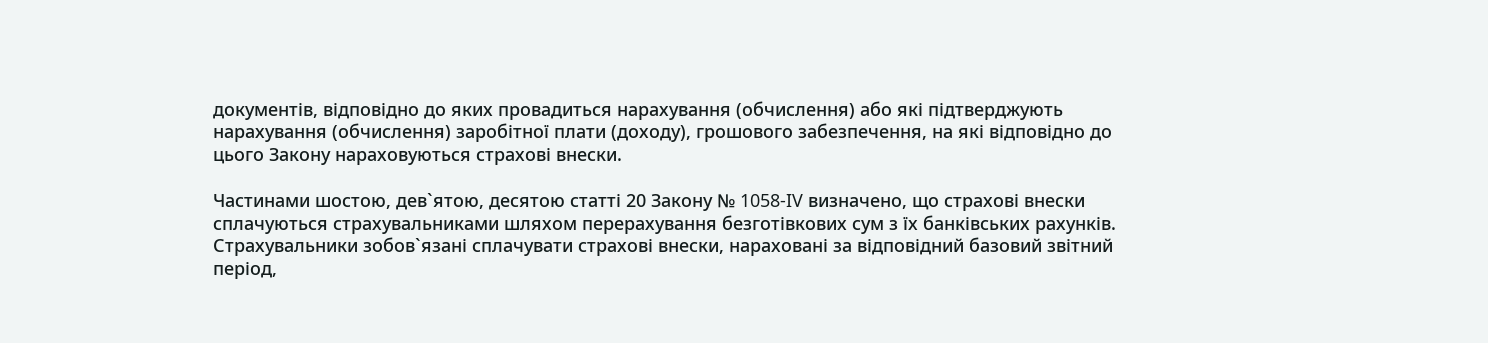документів, відповідно до яких провадиться нарахування (обчислення) або які підтверджують нарахування (обчислення) заробітної плати (доходу), грошового забезпечення, на які відповідно до цього Закону нараховуються страхові внески.

Частинами шостою, дев`ятою, десятою статті 20 Закону № 1058-IV визначено, що страхові внески сплачуються страхувальниками шляхом перерахування безготівкових сум з їх банківських рахунків. Страхувальники зобов`язані сплачувати страхові внески, нараховані за відповідний базовий звітний період,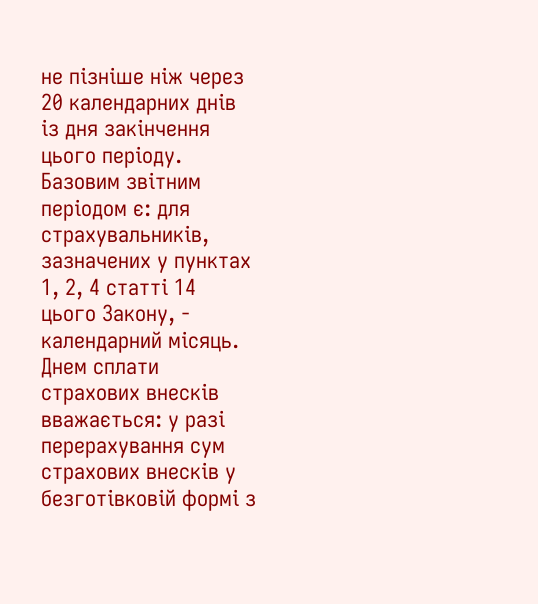не пізніше ніж через 20 календарних днів із дня закінчення цього періоду. Базовим звітним періодом є: для страхувальників, зазначених у пунктах 1, 2, 4 статті 14 цього Закону, - календарний місяць. Днем сплати страхових внесків вважається: у разі перерахування сум страхових внесків у безготівковій формі з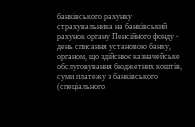банківського рахунку страхувальника на банківський рахунок органу Пенсійного фонду - день списання установою банку, органом, що здійснює казначейське обслуговування бюджетних коштів, суми платежу з банківського (спеціального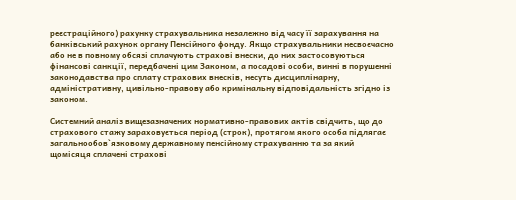реєстраційного) рахунку страхувальника незалежно від часу її зарахування на банківський рахунок органу Пенсійного фонду. Якщо страхувальники несвоєчасно або не в повному обсязі сплачують страхові внески, до них застосовуються фінансові санкції, передбачені цим Законом, а посадові особи, винні в порушенні законодавства про сплату страхових внесків, несуть дисциплінарну, адміністративну, цивільно-правову або кримінальну відповідальність згідно із законом.

Системний аналіз вищезазначених нормативно-правових актів свідчить, що до страхового стажу зараховується період (строк), протягом якого особа підлягає загальнообов`язковому державному пенсійному страхуванню та за який щомісяця сплачені страхові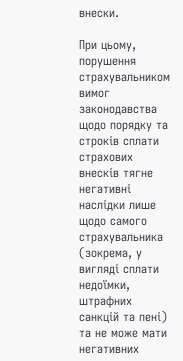внески.

При цьому, порушення страхувальником вимог законодавства щодо порядку та строків сплати страхових внесків тягне негативні наслідки лише щодо самого страхувальника (зокрема, у вигляді сплати недоїмки, штрафних санкцій та пені) та не може мати негативних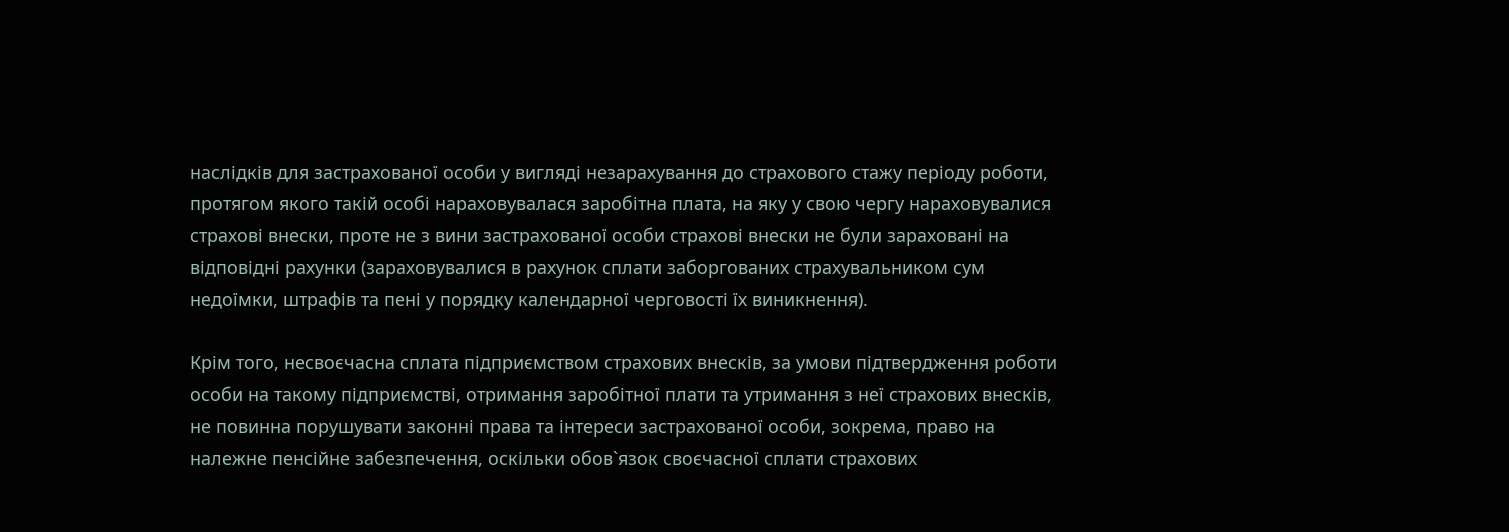наслідків для застрахованої особи у вигляді незарахування до страхового стажу періоду роботи, протягом якого такій особі нараховувалася заробітна плата, на яку у свою чергу нараховувалися страхові внески, проте не з вини застрахованої особи страхові внески не були зараховані на відповідні рахунки (зараховувалися в рахунок сплати заборгованих страхувальником сум недоїмки, штрафів та пені у порядку календарної черговості їх виникнення).

Крім того, несвоєчасна сплата підприємством страхових внесків, за умови підтвердження роботи особи на такому підприємстві, отримання заробітної плати та утримання з неї страхових внесків, не повинна порушувати законні права та інтереси застрахованої особи, зокрема, право на належне пенсійне забезпечення, оскільки обов`язок своєчасної сплати страхових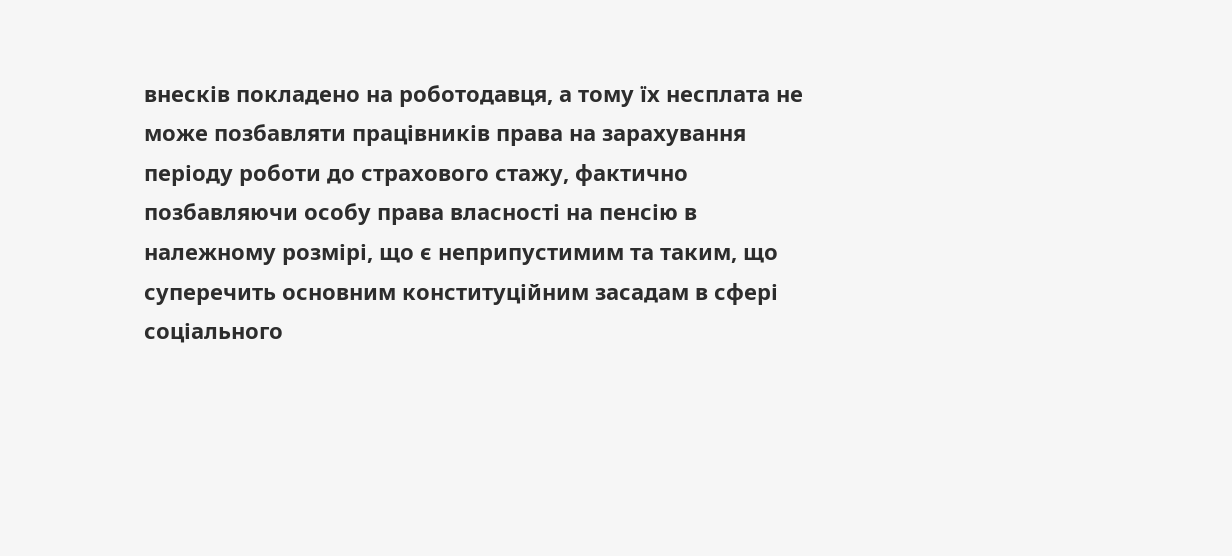внесків покладено на роботодавця, а тому їх несплата не може позбавляти працівників права на зарахування періоду роботи до страхового стажу, фактично позбавляючи особу права власності на пенсію в належному розмірі, що є неприпустимим та таким, що суперечить основним конституційним засадам в сфері соціального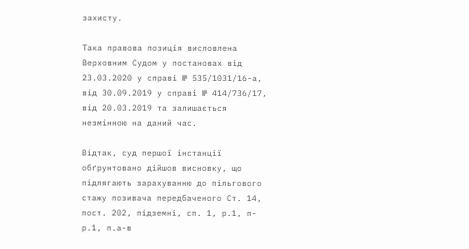захисту.

Така правова позиція висловлена Верховним Судом у постановах від 23.03.2020 у справі № 535/1031/16-а, від 30.09.2019 у справі № 414/736/17, від 20.03.2019 та залишається незмінною на даний час.

Відтак, суд першої інстанції обґрунтовано дійшов висновку, що підлягають зарахуванню до пільгового стажу позивача передбаченого Ст. 14, пост. 202, підземні, сп. 1, р.1, п-р.1, п.а-в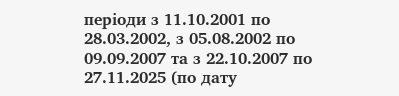періоди з 11.10.2001 по 28.03.2002, з 05.08.2002 по 09.09.2007 та з 22.10.2007 по 27.11.2025 (по дату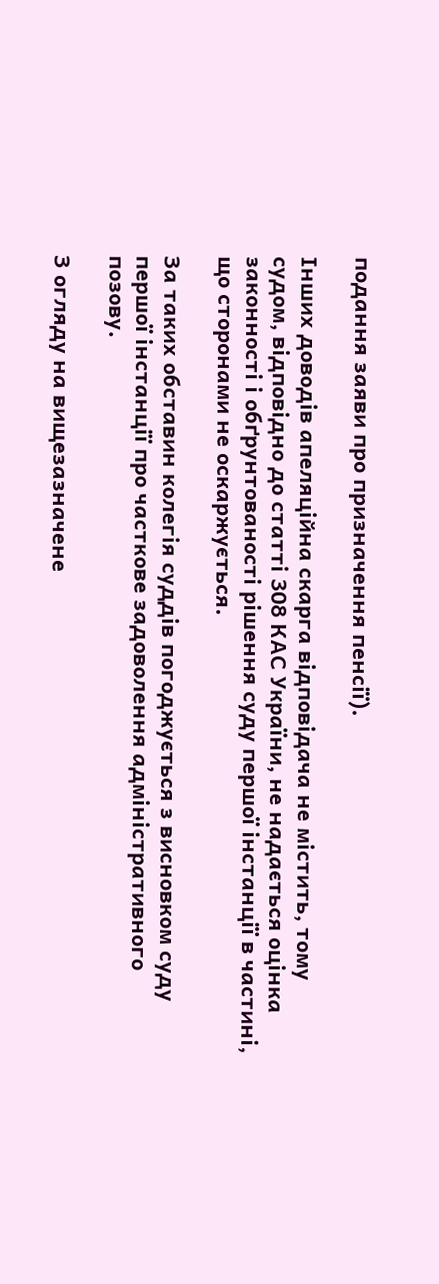подання заяви про призначення пенсії).

Інших доводів апеляційна скарга відповідача не містить, тому судом, відповідно до статті 308 КАС України, не надається оцінка законності і обґрунтованості рішення суду першої інстанції в частині, що сторонами не оскаржується.

За таких обставин колегія суддів погоджується з висновком суду першої інстанції про часткове задоволення адміністративного позову.

З огляду на вищезазначене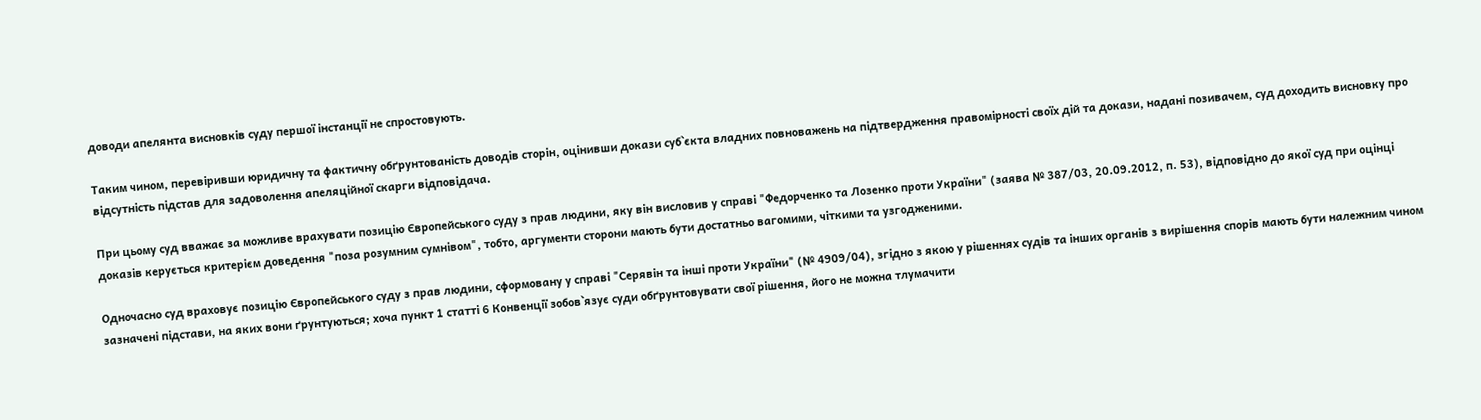доводи апелянта висновків суду першої інстанції не спростовують.

Таким чином, перевіривши юридичну та фактичну обґрунтованість доводів сторін, оцінивши докази суб`єкта владних повноважень на підтвердження правомірності своїх дій та докази, надані позивачем, суд доходить висновку про відсутність підстав для задоволення апеляційної скарги відповідача.

При цьому суд вважає за можливе врахувати позицію Європейського суду з прав людини, яку він висловив у справі "Федорченко та Лозенко проти України" (заява № 387/03, 20.09.2012, п. 53), відповідно до якої суд при оцінці доказів керується критерієм доведення "поза розумним сумнівом", тобто, аргументи сторони мають бути достатньо вагомими, чіткими та узгодженими.

Одночасно суд враховує позицію Європейського суду з прав людини, сформовану у справі "Серявін та інші проти України" (№ 4909/04), згідно з якою у рішеннях судів та інших органів з вирішення спорів мають бути належним чином зазначені підстави, на яких вони ґрунтуються; хоча пункт 1 статті 6 Конвенції зобов`язує суди обґрунтовувати свої рішення, його не можна тлумачити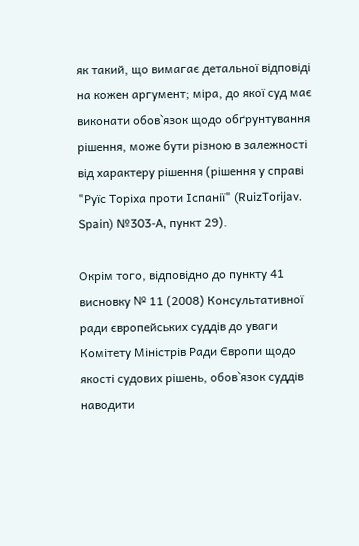як такий, що вимагає детальної відповіді на кожен аргумент; міра, до якої суд має виконати обов`язок щодо обґрунтування рішення, може бути різною в залежності від характеру рішення (рішення у справі "Руїс Торіха проти Іспанії" (RuizTorijav. Spain) №303-A, пункт 29).

Окрім того, відповідно до пункту 41 висновку № 11 (2008) Консультативної ради європейських суддів до уваги Комітету Міністрів Ради Європи щодо якості судових рішень, обов`язок суддів наводити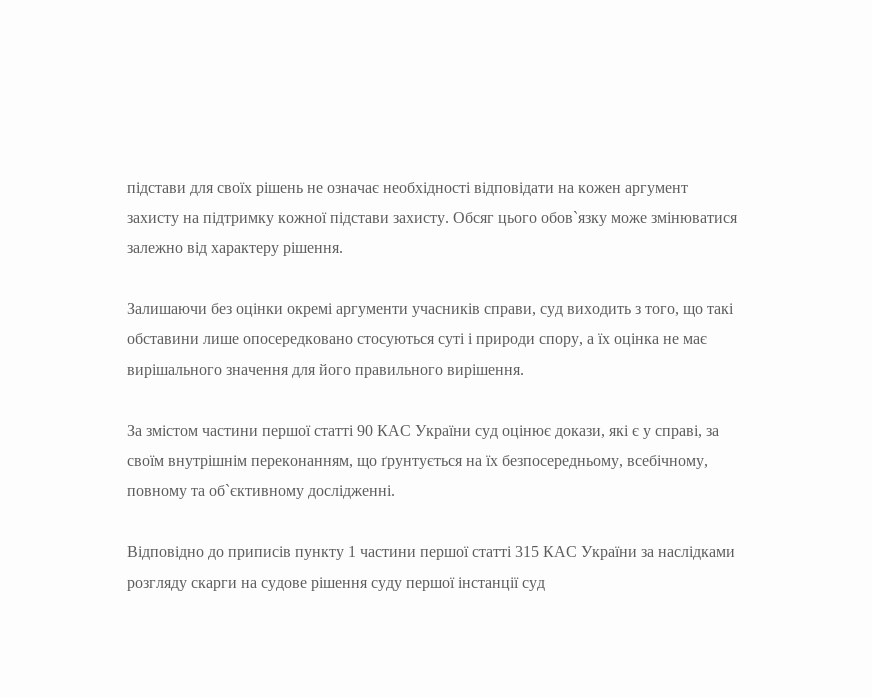підстави для своїх рішень не означає необхідності відповідати на кожен аргумент захисту на підтримку кожної підстави захисту. Обсяг цього обов`язку може змінюватися залежно від характеру рішення.

Залишаючи без оцінки окремі аргументи учасників справи, суд виходить з того, що такі обставини лише опосередковано стосуються суті і природи спору, а їх оцінка не має вирішального значення для його правильного вирішення.

За змістом частини першої статті 90 КАС України суд оцінює докази, які є у справі, за своїм внутрішнім переконанням, що ґрунтується на їх безпосередньому, всебічному, повному та об`єктивному дослідженні.

Відповідно до приписів пункту 1 частини першої статті 315 КАС України за наслідками розгляду скарги на судове рішення суду першої інстанції суд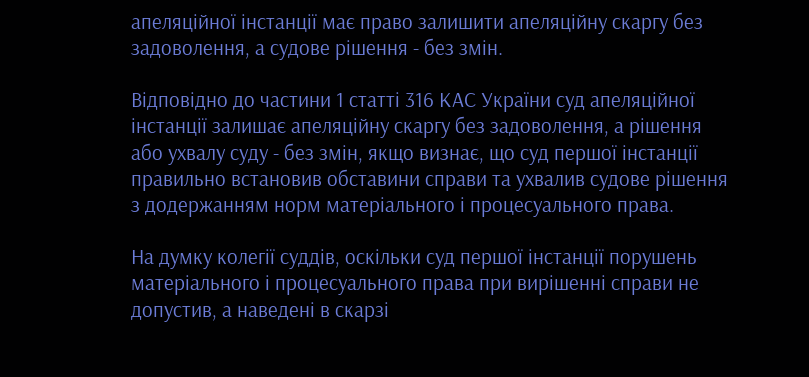апеляційної інстанції має право залишити апеляційну скаргу без задоволення, а судове рішення - без змін.

Відповідно до частини 1 статті 316 КАС України суд апеляційної інстанції залишає апеляційну скаргу без задоволення, а рішення або ухвалу суду - без змін, якщо визнає, що суд першої інстанції правильно встановив обставини справи та ухвалив судове рішення з додержанням норм матеріального і процесуального права.

На думку колегії суддів, оскільки суд першої інстанції порушень матеріального і процесуального права при вирішенні справи не допустив, а наведені в скарзі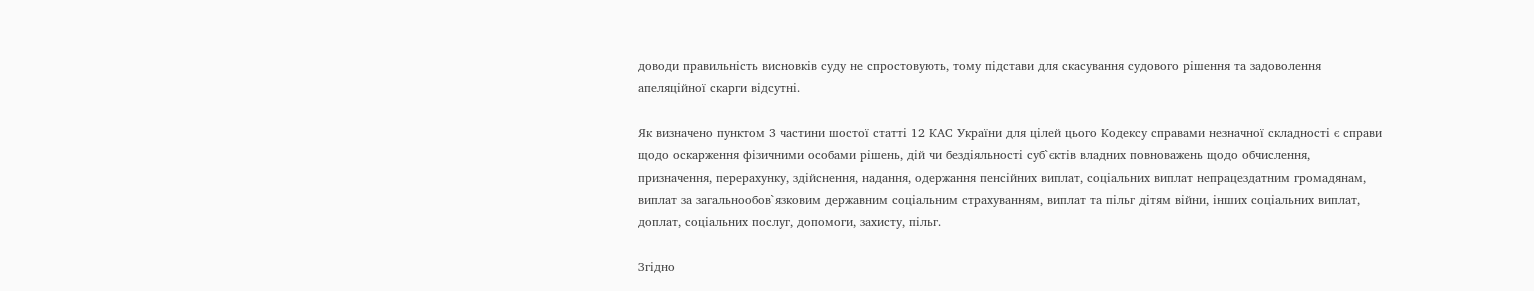доводи правильність висновків суду не спростовують, тому підстави для скасування судового рішення та задоволення апеляційної скарги відсутні.

Як визначено пунктом 3 частини шостої статті 12 КАС України для цілей цього Кодексу справами незначної складності є справи щодо оскарження фізичними особами рішень, дій чи бездіяльності суб`єктів владних повноважень щодо обчислення, призначення, перерахунку, здійснення, надання, одержання пенсійних виплат, соціальних виплат непрацездатним громадянам, виплат за загальнообов`язковим державним соціальним страхуванням, виплат та пільг дітям війни, інших соціальних виплат, доплат, соціальних послуг, допомоги, захисту, пільг.

Згідно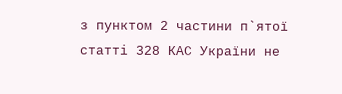з пунктом 2 частини п`ятої статті 328 КАС України не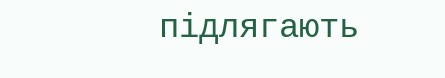підлягають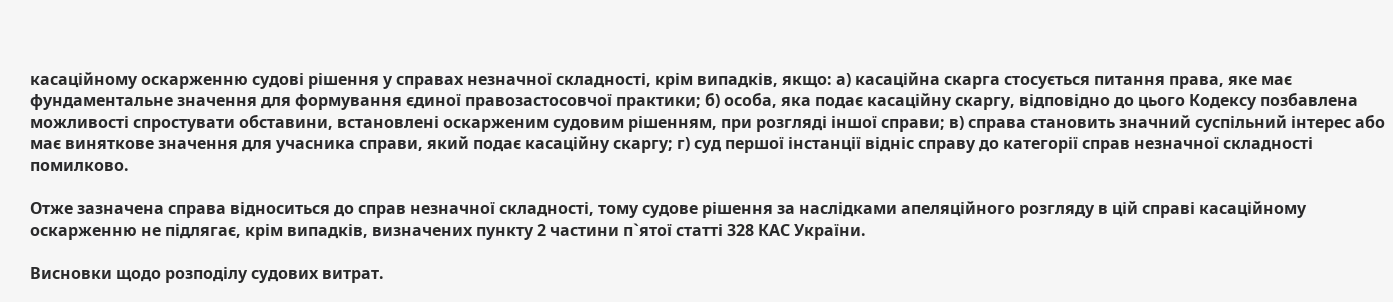касаційному оскарженню судові рішення у справах незначної складності, крім випадків, якщо: а) касаційна скарга стосується питання права, яке має фундаментальне значення для формування єдиної правозастосовчої практики; б) особа, яка подає касаційну скаргу, відповідно до цього Кодексу позбавлена можливості спростувати обставини, встановлені оскарженим судовим рішенням, при розгляді іншої справи; в) справа становить значний суспільний інтерес або має виняткове значення для учасника справи, який подає касаційну скаргу; г) суд першої інстанції відніс справу до категорії справ незначної складності помилково.

Отже зазначена справа відноситься до справ незначної складності, тому судове рішення за наслідками апеляційного розгляду в цій справі касаційному оскарженню не підлягає, крім випадків, визначених пункту 2 частини п`ятої статті 328 КАС України.

Висновки щодо розподілу судових витрат.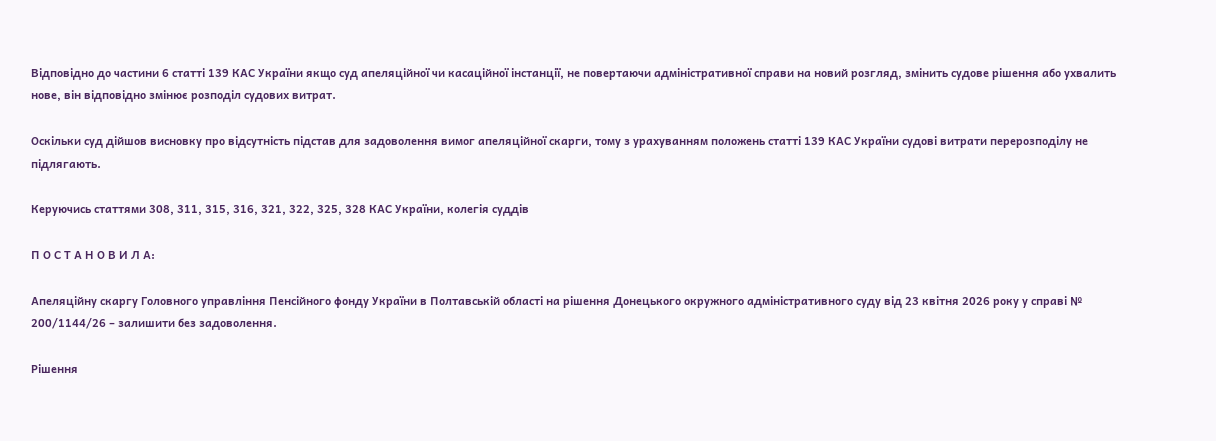Відповідно до частини 6 статті 139 КАС України якщо суд апеляційної чи касаційної інстанції, не повертаючи адміністративної справи на новий розгляд, змінить судове рішення або ухвалить нове, він відповідно змінює розподіл судових витрат.

Оскільки суд дійшов висновку про відсутність підстав для задоволення вимог апеляційної скарги, тому з урахуванням положень статті 139 КАС України судові витрати перерозподілу не підлягають.

Керуючись статтями 308, 311, 315, 316, 321, 322, 325, 328 КАС України, колегія суддів

П О С Т А Н О В И Л А:

Апеляційну скаргу Головного управління Пенсійного фонду України в Полтавській області на рішення Донецького окружного адміністративного суду від 23 квітня 2026 року у справі № 200/1144/26 – залишити без задоволення.

Рішення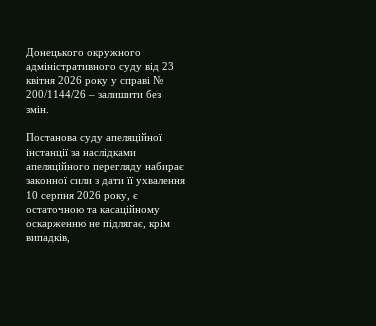Донецького окружного адміністративного суду від 23 квітня 2026 року у справі № 200/1144/26 – залишити без змін.

Постанова суду апеляційної інстанції за наслідками апеляційного перегляду набирає законної сили з дати її ухвалення 10 серпня 2026 року, є остаточною та касаційному оскарженню не підлягає, крім випадків,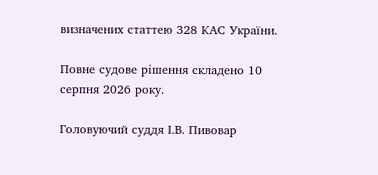визначених статтею 328 КАС України.

Повне судове рішення складено 10 серпня 2026 року.

Головуючий суддя І.В. Пивовар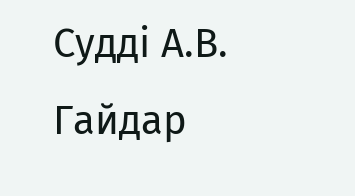Судді А.В. Гайдар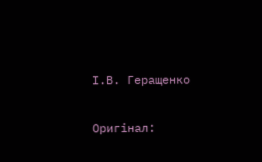І.В. Геращенко

Оригінал: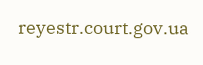reyestr.court.gov.ua